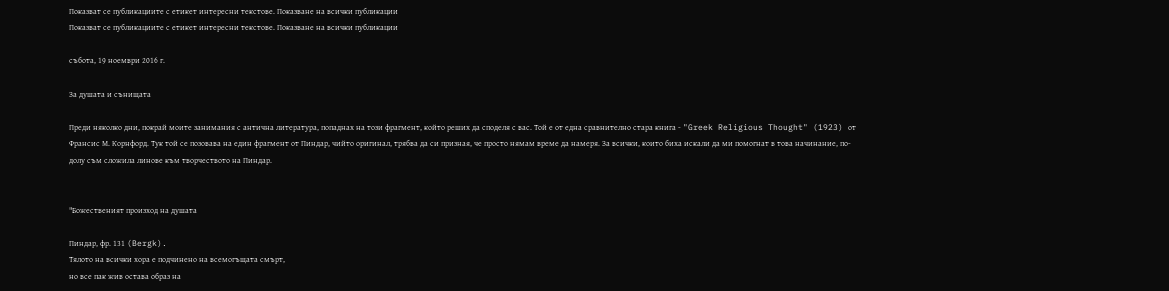Показват се публикациите с етикет интересни текстове. Показване на всички публикации
Показват се публикациите с етикет интересни текстове. Показване на всички публикации

събота, 19 ноември 2016 г.

За душата и сънищата

Преди няколко дни, покрай моите занимания с антична литература, попаднах на този фрагмент, който реших да споделя с вас. Той е от една сравнително стара книга - "Greek Religious Thought" (1923) от Франсис М. Корнфорд. Тук той се позовава на един фрагмент от Пиндар, чийто оригинал, трябва да си призная, че просто нямам време да намеря. За всички, които биха искали да ми помогнат в това начинание, по-долу съм сложила линове към творчеството на Пиндар.


"Божественият произход на душата

Пиндар, фр. 131 (Bergk).
Тялото на всички хора е подчинено на всемогъщата смърт,
но все пак жив остава образ на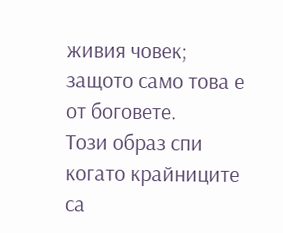живия човек;
защото само това е от боговете.
Този образ спи когато крайниците са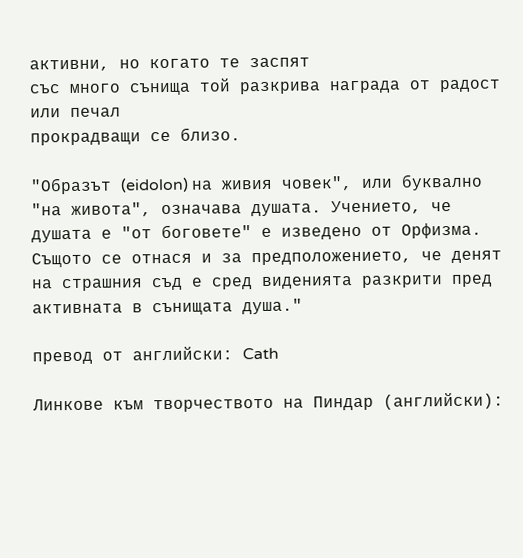активни, но когато те заспят
със много сънища той разкрива награда от радост или печал
прокрадващи се близо.

"Образът (eidolon) на живия човек", или буквално "на живота", означава душата. Учението, че душата е "от боговете" е изведено от Орфизма. Същото се отнася и за предположението, че денят на страшния съд е сред виденията разкрити пред активната в сънищата душа."

превод от английски: Cath

Линкове към творчеството на Пиндар (английски):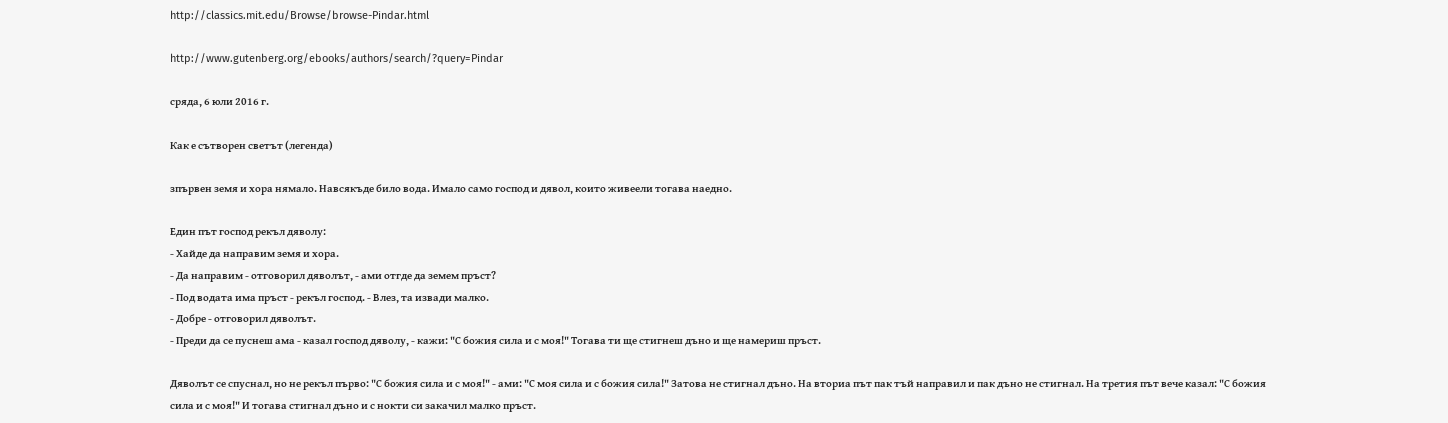http://classics.mit.edu/Browse/browse-Pindar.html

http://www.gutenberg.org/ebooks/authors/search/?query=Pindar

сряда, 6 юли 2016 г.

Как е сътворен светът (легенда)

зпървен земя и хора нямало. Навсякъде било вода. Имало само господ и дявол, които живеели тогава наедно.

Един път господ рекъл дяволу:
- Хайде да направим земя и хора.
- Да направим - отговорил дяволът, - ами отгде да земем пръст?
- Под водата има пръст - рекъл господ. - Влез, та извади малко.
- Добре - отговорил дяволът.
- Преди да се пуснеш ама - казал господ дяволу, - кажи: "С божия сила и с моя!" Тогава ти ще стигнеш дъно и ще намериш пръст.

Дяволът се спуснал, но не рекъл първо: "С божия сила и с моя!" - ами: "С моя сила и с божия сила!" Затова не стигнал дъно. На вториа път пак тъй направил и пак дъно не стигнал. На третия път вече казал: "С божия сила и с моя!" И тогава стигнал дъно и с нокти си закачил малко пръст.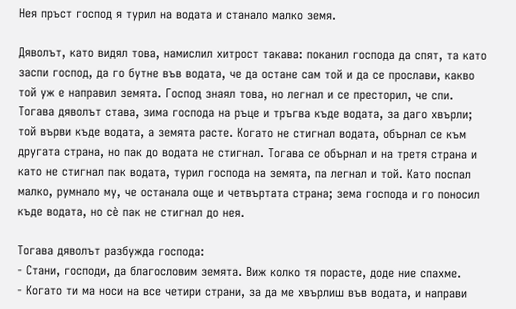Нея пръст господ я турил на водата и станало малко земя.

Дяволът, като видял това, намислил хитрост такава: поканил господа да спят, та като заспи господ, да го бутне във водата, че да остане сам той и да се прослави, какво той уж е направил земята. Господ знаял това, но легнал и се престорил, че спи. Тогава дяволът става, зима господа на ръце и тръгва къде водата, за даго хвърли; той върви къде водата, а земята расте. Когато не стигнал водата, обърнал се към другата страна, но пак до водата не стигнал. Тогава се обърнал и на третя страна и като не стигнал пак водата, турил господа на земята, па легнал и той. Като поспал малко, румнало му, че останала още и четвъртата страна; зема господа и го поносил къде водата, но сѐ пак не стигнал до нея.

Тогава дяволът разбужда господа:
- Стани, господи, да благословим земята. Виж колко тя порасте, доде ние спахме.
- Когато ти ма носи на все четири страни, за да ме хвърлиш във водата, и направи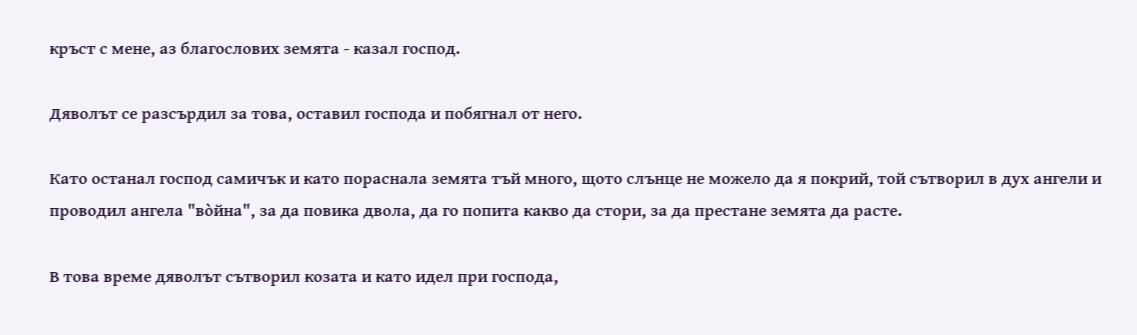кръст с мене, аз благослових земята - казал господ.

Дяволът се разсърдил за това, оставил господа и побягнал от него.

Като останал господ самичък и като пораснала земята тъй много, щото слънце не можело да я покрий, той сътворил в дух ангели и проводил ангела "вòйна", за да повика двола, да го попита какво да стори, за да престане земята да расте.

В това време дяволът сътворил козата и като идел при господа,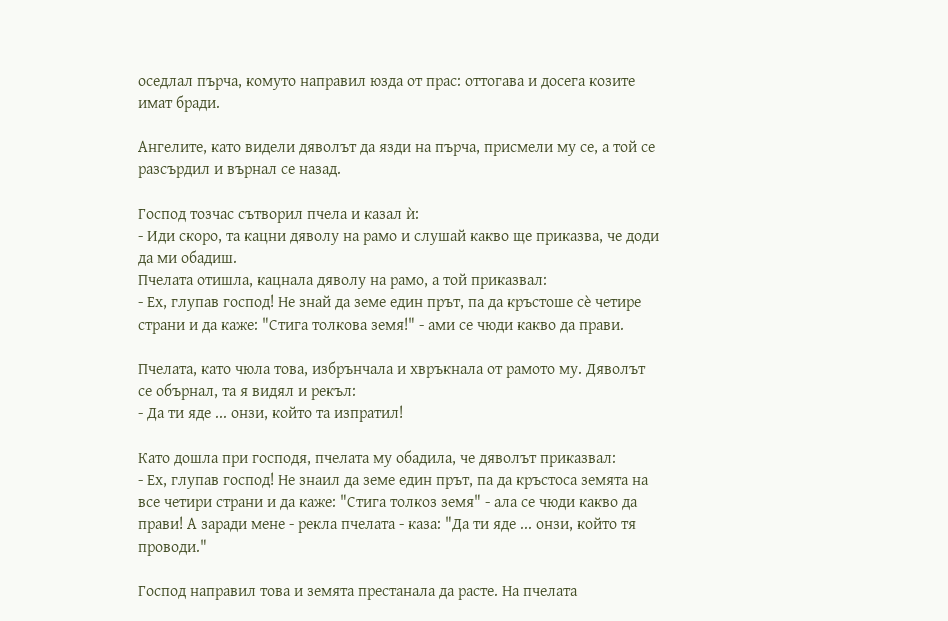оседлал пърча, комуто направил юзда от прас: оттогава и досега козите имат бради.

Ангелите, като видели дяволът да язди на пърча, присмели му се, а той се разсърдил и върнал се назад.

Господ тозчас сътворил пчела и казал ѝ:
- Иди скоро, та кацни дяволу на рамо и слушай какво ще приказва, че доди да ми обадиш.
Пчелата отишла, кацнала дяволу на рамо, а той приказвал:
- Ех, глупав господ! Не знай да земе един прът, па да кръстоше сѐ четире страни и да каже: "Стига толкова земя!" - ами се чюди какво да прави.

Пчелата, като чюла това, избрънчала и хвръкнала от рамото му. Дяволът се обърнал, та я видял и рекъл:
- Да ти яде ... онзи, който та изпратил!

Като дошла при господя, пчелата му обадила, че дяволът приказвал:
- Ех, глупав господ! Не знаил да земе един прът, па да кръстоса земята на все четири страни и да каже: "Стига толкоз земя" - ала се чюди какво да прави! А заради мене - рекла пчелата - каза: "Да ти яде ... онзи, който тя проводи."

Господ направил това и земята престанала да расте. На пчелата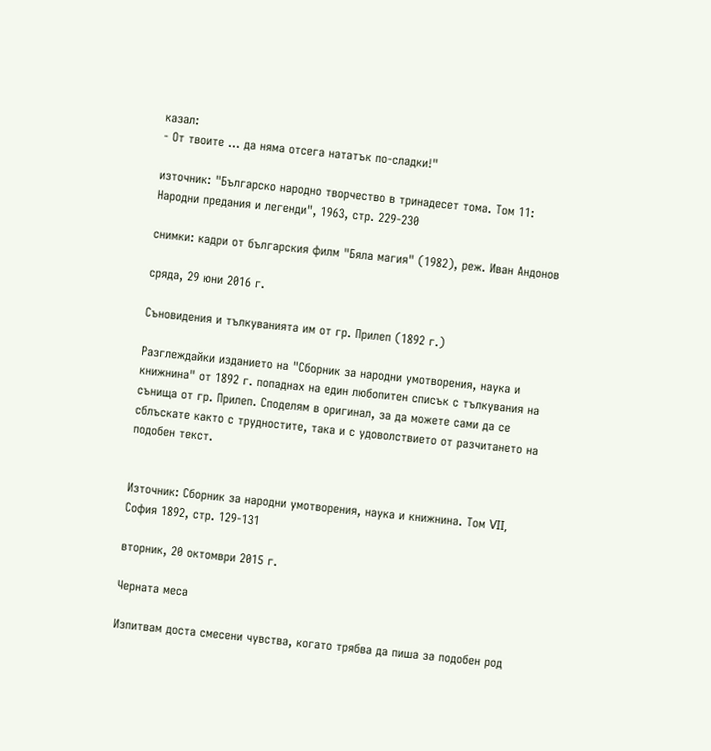казал:
- От твоите ... да няма отсега нататък по-сладки!"

източник: "Българско народно творчество в тринадесет тома. Том 11: Народни предания и легенди", 1963, стр. 229-230

снимки: кадри от българския филм "Бяла магия" (1982), реж. Иван Андонов

сряда, 29 юни 2016 г.

Съновидения и тълкуванията им от гр. Прилеп (1892 г.)

Разглеждайки изданието на "Сборник за народни умотворения, наука и книжнина" от 1892 г. попаднах на един любопитен списък с тълкувания на сънища от гр. Прилеп. Споделям в оригинал, за да можете сами да се сблъскате както с трудностите, така и с удоволствието от разчитането на подобен текст.


Източник: Сборник за народни умотворения, наука и книжнина. Том VII, София 1892, стр. 129-131

вторник, 20 октомври 2015 г.

Черната меса

Изпитвам доста смесени чувства, когато трябва да пиша за подобен род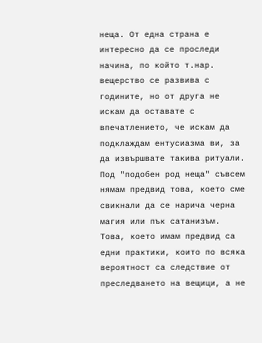неща. От една страна е интересно да се проследи начина, по който т.нар. вещерство се развива с годините, но от друга не искам да оставате с впечатлението, че искам да подклаждам ентусиазма ви, за да извършвате такива ритуали. Под "подобен род неща" съвсем нямам предвид това, което сме свикнали да се нарича черна магия или пък сатанизъм. Това, което имам предвид са едни практики, които по всяка вероятност са следствие от преследването на вещици, а не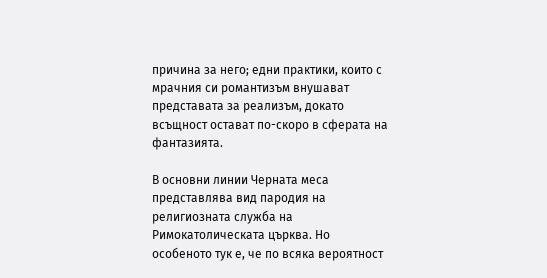причина за него; едни практики, които с мрачния си романтизъм внушават представата за реализъм, докато всъщност остават по-скоро в сферата на фантазията.

В основни линии Черната меса представлява вид пародия на религиозната служба на Римокатолическата църква. Но особеното тук е, че по всяка вероятност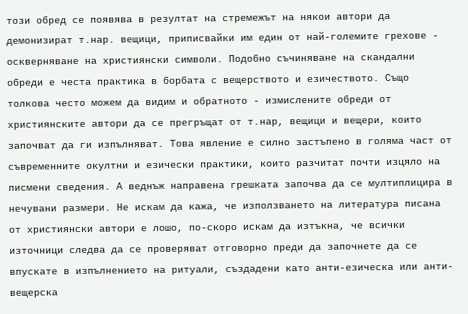този обред се появява в резултат на стремежът на някои автори да демонизират т.нар. вещици, приписвайки им един от най-големите грехове - оскверняване на християнски символи. Подобно съчиняване на скандални обреди е честа практика в борбата с вещерството и езичеството. Също толкова често можем да видим и обратното - измислените обреди от християнските автори да се прегръщат от т.нар, вещици и вещери, които започват да ги изпълняват. Това явление е силно застъпено в голяма част от съвременните окултни и езически практики, които разчитат почти изцяло на писмени сведения. А веднъж направена грешката започва да се мултиплицира в нечувани размери. Не искам да кажа, че използването на литература писана от християнски автори е лошо, по-скоро искам да изтъкна, че всички източници следва да се проверяват отговорно преди да започнете да се впускате в изпълнението на ритуали, създадени като анти-езическа или анти-вещерска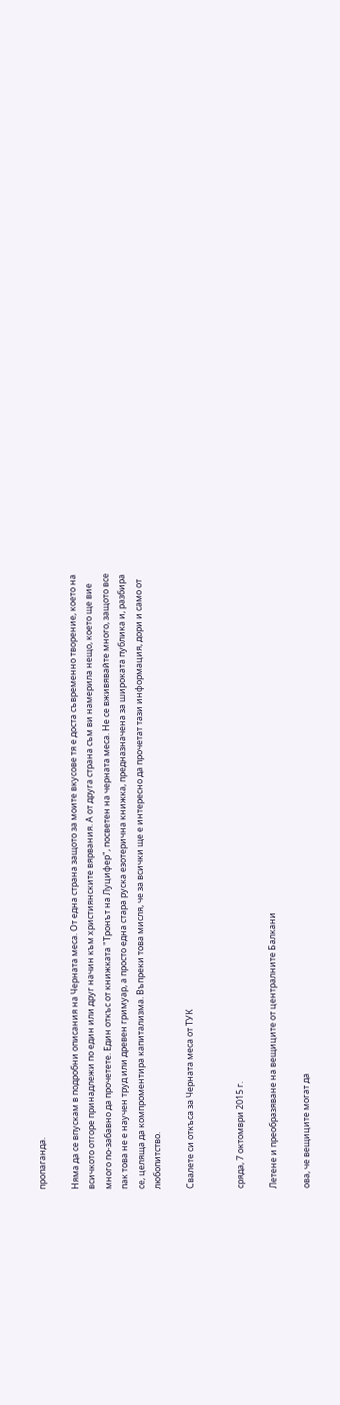пропаганда.

Няма да се впускам в подробни описания на Черната меса. От една страна защото за моите вкусове тя е доста съвременно творение, което на всичкото отгоре принадлежи по един или друг начин към християнските вярвания. А от друга страна съм ви намерила нещо, което ще вие много по-забавно да прочетете. Един откъс от книжката "Тронът на Луцифер", посветен на черната меса. Не се вживявайте много, защото все пак това не е научен труд или древен гримуар, а просто една стара руска езотерична книжка, предназначена за широката публика и, разбира се, целяща да компроментира капитализма. Въпреки това мисля, че за всички ще е интересно да прочетат тази информация, дори и само от любопитство.

Свалете си откъса за Черната меса от ТУК


сряда, 7 октомври 2015 г.

Летене и преобразяване на вещиците от централните Балкани

ова, че вещиците могат да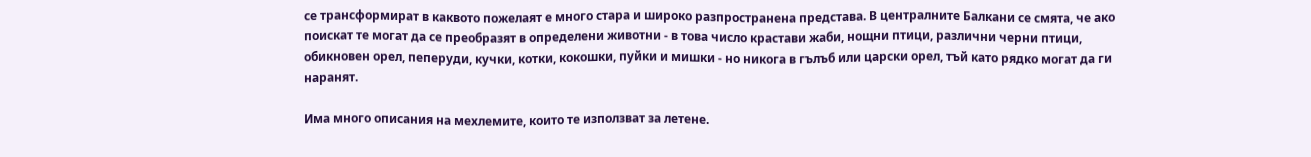се трансформират в каквото пожелаят е много стара и широко разпространена представа. В централните Балкани се смята, че ако поискат те могат да се преобразят в определени животни - в това число крастави жаби, нощни птици, различни черни птици, обикновен орел, пеперуди, кучки, котки, кокошки, пуйки и мишки - но никога в гълъб или царски орел, тъй като рядко могат да ги наранят.

Има много описания на мехлемите, които те използват за летене.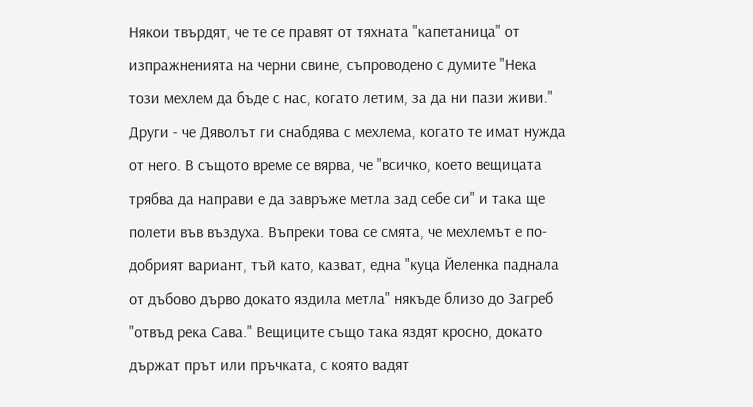Някои твърдят, че те се правят от тяхната "капетаница" от изпражненията на черни свине, съпроводено с думите "Нека този мехлем да бъде с нас, когато летим, за да ни пази живи." Други - че Дяволът ги снабдява с мехлема, когато те имат нужда от него. В същото време се вярва, че "всичко, което вещицата трябва да направи е да завръже метла зад себе си" и така ще полети във въздуха. Въпреки това се смята, че мехлемът е по-добрият вариант, тъй като, казват, една "куца Йеленка паднала от дъбово дърво докато яздила метла" някъде близо до Загреб "отвъд река Сава." Вещиците също така яздят кросно, докато държат прът или пръчката, с която вадят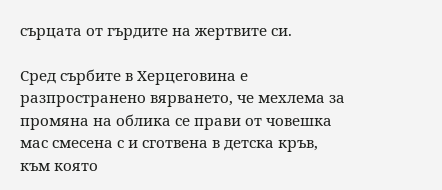сърцата от гърдите на жертвите си.

Сред сърбите в Херцеговина е разпространено вярването, че мехлема за промяна на облика се прави от човешка мас смесена с и сготвена в детска кръв, към която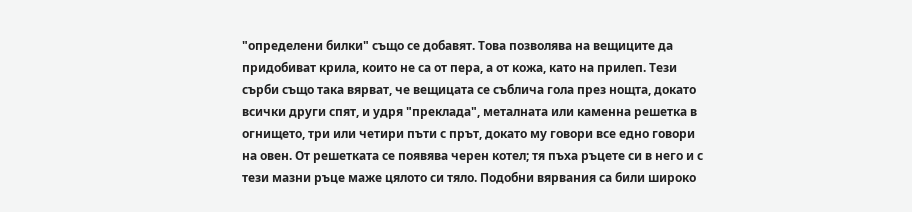"определени билки" също се добавят. Това позволява на вещиците да придобиват крила, които не са от пера, а от кожа, като на прилеп. Тези сърби също така вярват, че вещицата се съблича гола през нощта, докато всички други спят, и удря "преклада", металната или каменна решетка в огнището, три или четири пъти с прът, докато му говори все едно говори на овен. От решетката се появява черен котел; тя пъха ръцете си в него и с тези мазни ръце маже цялото си тяло. Подобни вярвания са били широко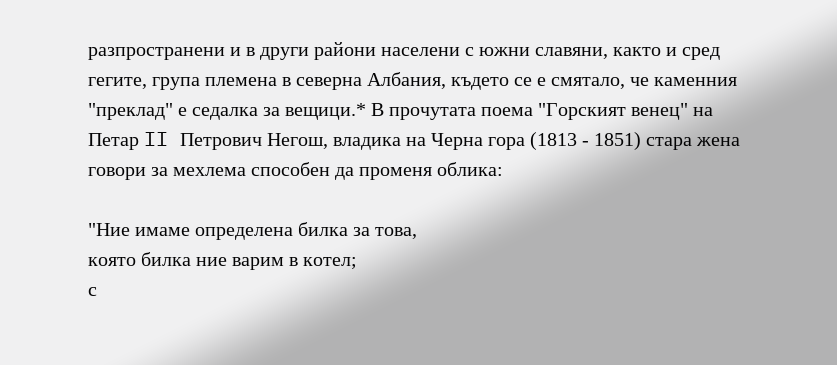разпространени и в други райони населени с южни славяни, както и сред гегите, група племена в северна Албания, където се е смятало, че каменния "преклад" е седалка за вещици.* В прочутата поема "Горският венец" на Петар II Петрович Негош, владика на Черна гора (1813 - 1851) стара жена говори за мехлема способен да променя облика:

"Ние имаме определена билка за това,
която билка ние варим в котел;
с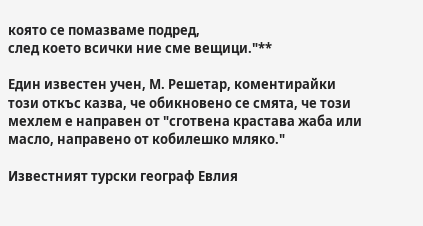която се помазваме подред,
след което всички ние сме вещици."**

Един известен учен, М. Решетар, коментирайки този откъс казва, че обикновено се смята, че този мехлем е направен от "сготвена крастава жаба или масло, направено от кобилешко мляко."

Известният турски географ Евлия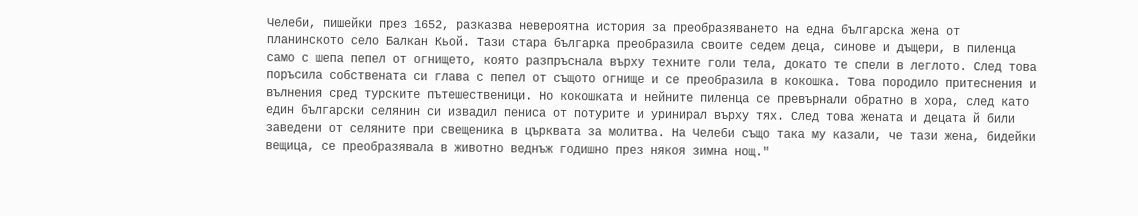Челеби, пишейки през 1652, разказва невероятна история за преобразяването на една българска жена от планинското село Балкан Кьой. Тази стара българка преобразила своите седем деца, синове и дъщери, в пиленца само с шепа пепел от огнището, която разпръснала върху техните голи тела, докато те спели в леглото. След това поръсила собствената си глава с пепел от същото огнище и се преобразила в кокошка. Това породило притеснения и вълнения сред турските пътешественици. Но кокошката и нейните пиленца се превърнали обратно в хора, след като един български селянин си извадил пениса от потурите и уринирал върху тях. След това жената и децата й били заведени от селяните при свещеника в църквата за молитва. На Челеби също така му казали, че тази жена, бидейки вещица, се преобразявала в животно веднъж годишно през някоя зимна нощ."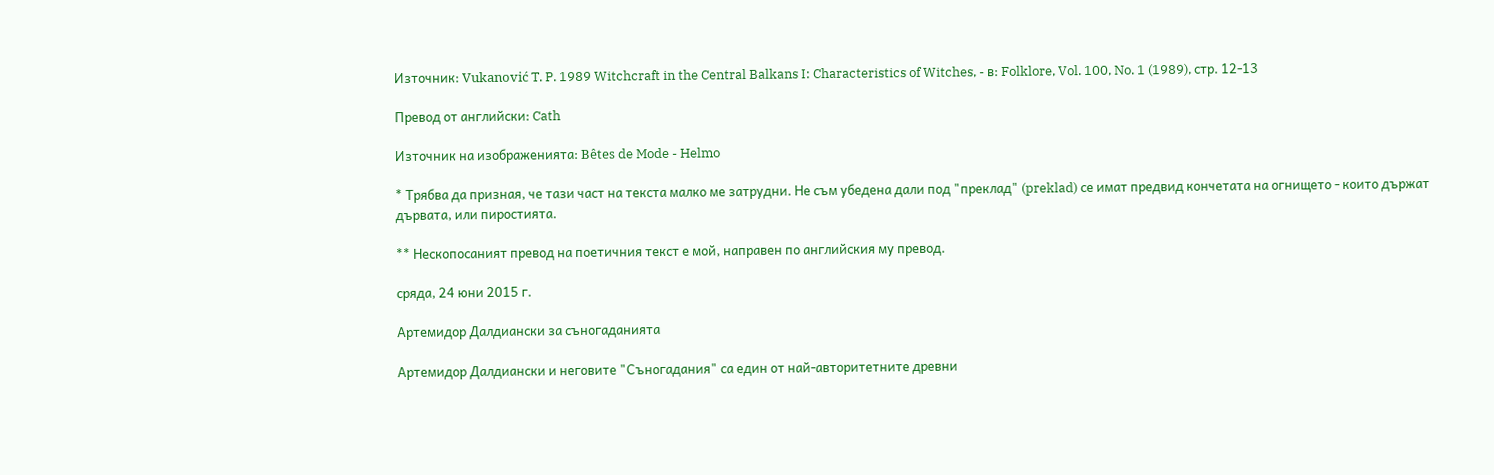Източник: Vukanović T. P. 1989 Witchcraft in the Central Balkans I: Characteristics of Witches, - в: Folklore, Vol. 100, No. 1 (1989), стр. 12-13

Превод от английски: Cath

Източник на изображенията: Bêtes de Mode - Helmo

* Трябва да призная, че тази част на текста малко ме затрудни. Не съм убедена дали под "преклад" (preklad) се имат предвид кончетата на огнището - които държат дървата, или пиростията.

** Нескопосаният превод на поетичния текст е мой, направен по английския му превод.

сряда, 24 юни 2015 г.

Артемидор Далдиански за съногаданията

Артемидор Далдиански и неговите "Съногадания" са един от най-авторитетните древни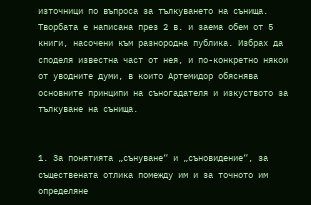източници по въпроса за тълкуването на сънища. Творбата е написана през 2 в. и заема обем от 5 книги, насочени към разнородна публика. Избрах да споделя известна част от нея, и по-конкретно някои от уводните думи, в които Артемидор обяснява основните принципи на съногадателя и изкуството за тълкуване на сънища.


1. За понятията „сънуване“ и „съновидение“, за съществената отлика помежду им и за точното им определяне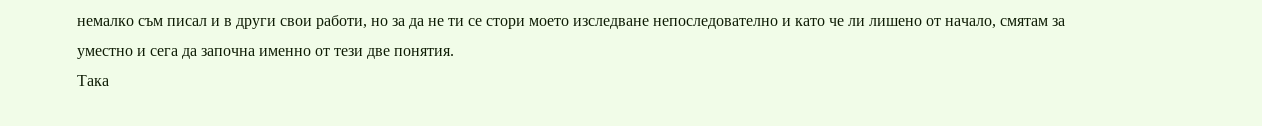немалко съм писал и в други свои работи, но за да не ти се стори моето изследване непоследователно и като че ли лишено от начало, смятам за уместно и сега да започна именно от тези две понятия.
Така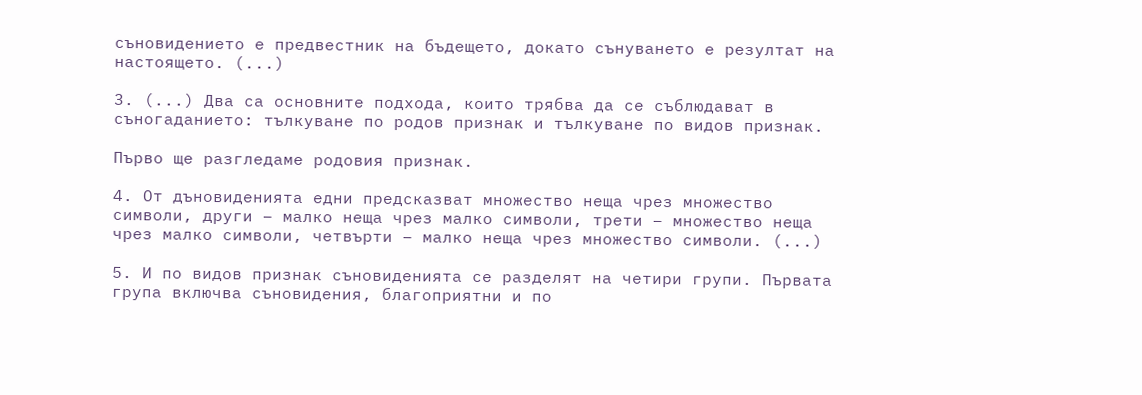съновидението е предвестник на бъдещето, докато сънуването е резултат на настоящето. (...)

3. (...) Два са основните подхода, които трябва да се съблюдават в съногаданието: тълкуване по родов признак и тълкуване по видов признак.

Първо ще разгледаме родовия признак.

4. От дъновиденията едни предсказват множество неща чрез множество символи, други – малко неща чрез малко символи, трети – множество неща чрез малко символи, четвърти – малко неща чрез множество символи. (...)

5. И по видов признак съновиденията се разделят на четири групи. Първата група включва съновидения, благоприятни и по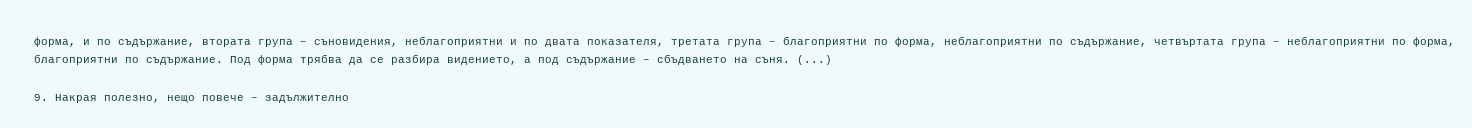форма, и по съдържание, втората група – съновидения, неблагоприятни и по двата показателя, третата група – благоприятни по форма, неблагоприятни по съдържание, четвъртата група – неблагоприятни по форма, благоприятни по съдържание. Под форма трябва да се разбира видението, а под съдържание – сбъдването на съня. (...)

9. Накрая полезно, нещо повече – задължително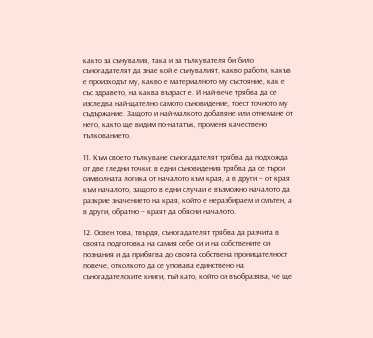както за сънувалия, така и за тълкувателя би било съногадателят да знае кой е сънувалият, какво работи, какъв е произходът му, какво е материалното му състояние, как е със здравето, на каква възраст е. И най-вече трябва да се изследва най-щателно самото съновидение, тоест точното му съдържание. Защото и най-малкото добавяне или отнемане от него, както ще видим по-нататък, променя качествено тълкованието.

11. Към своето тълкуване съногадателят трябва да подхожда от две гледни точки: в едни съновидения трябва да се търси символната логика от началото към края, а в други – от края към началото, защото в едни случаи е възможно началото да разкрие значението на края, който е неразбираем и смътен, а в други, обратно – краят да обясни началото.

12. Освен това, твърдя, съногадателят трябва да разчита в своята подготовка на самия себе си и на собствените си познания и да прибягва до своята собствена проницателност повече, отколкото да се уповава единствено на съногадателските книги, тъй като, който си въобразява, че ще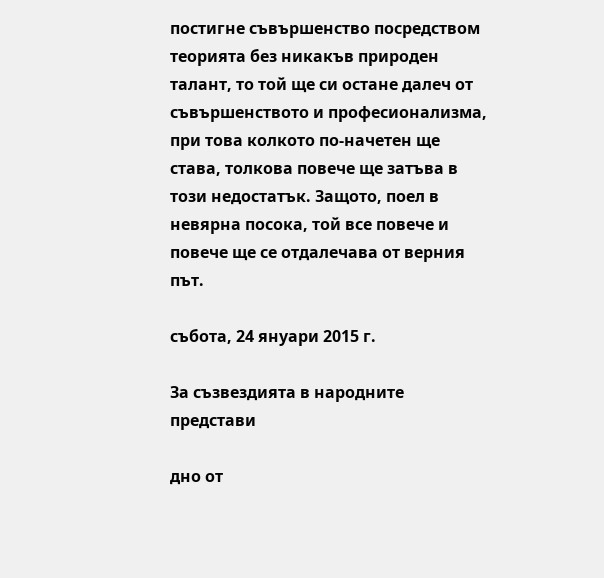постигне съвършенство посредством теорията без никакъв природен талант, то той ще си остане далеч от съвършенството и професионализма, при това колкото по-начетен ще става, толкова повече ще затъва в този недостатък. Защото, поел в невярна посока, той все повече и повече ще се отдалечава от верния път.

събота, 24 януари 2015 г.

За съзвездията в народните представи

дно от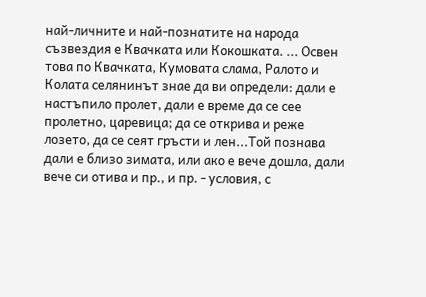най-личните и най-познатите на народа съзвездия е Квачката или Кокошката. ... Освен това по Квачката, Кумовата слама, Ралото и Колата селянинът знае да ви определи: дали е настъпило пролет, дали е време да се сее пролетно, царевица; да се открива и реже лозето, да се сеят гръсти и лен...Той познава дали е близо зимата, или ако е вече дошла, дали вече си отива и пр., и пр. - условия, с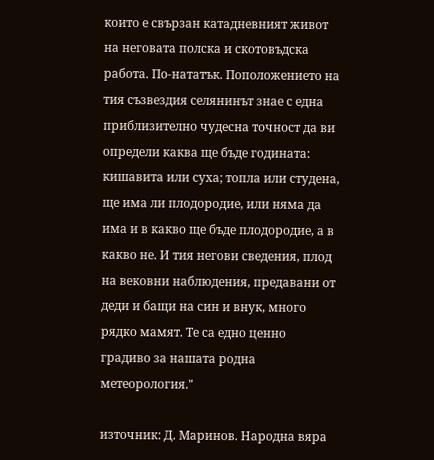които е свързан катадневният живот на неговата полска и скотовъдска работа. По-нататък. Поположението на тия съзвездия селянинът знае с една приблизително чудесна точност да ви определи каква ще бъде годината: кишавита или суха; топла или студена, ще има ли плодородие, или няма да има и в какво ще бъде плодородие, а в какво не. И тия негови сведения, плод на вековни наблюдения, предавани от деди и бащи на син и внук, много рядко мамят. Те са едно ценно градиво за нашата родна метеорология."

източник: Д. Маринов. Народна вяра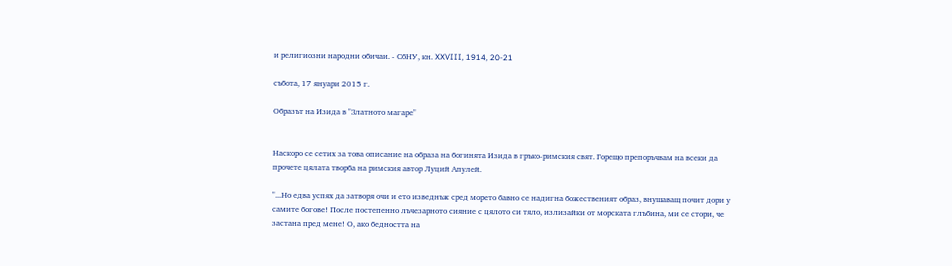и религиозни народни обичаи. - СбНУ, кн. XXVIII, 1914, 20-21

събота, 17 януари 2015 г.

Образът на Изида в "Златното магаре"


Наскоро се сетих за това описание на образа на богинята Изида в гръко-римския свят. Горещо препоръчвам на всеки да прочете цялата творба на римския автор Луций Апулей.

"...Но едва успях да затворя очи и ето изведнъж сред морето бавно се надигна божественият образ, внушаващ почит дори у самите богове! После постепенно лъчезарното сияние с цялото си тяло, излизайки от морската глъбина, ми се стори, че застана пред мене! О, ако бедността на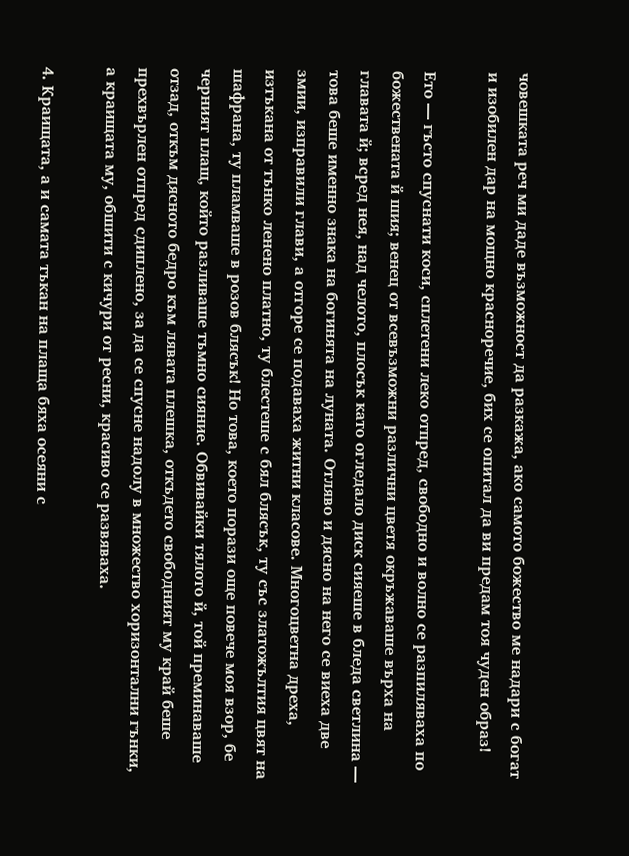човешката реч ми даде възможност да разкажа, ако самото божество ме надари с богат и изобилен дар на мощно красноречие, бих се опитал да ви предам тоя чуден образ!

Ето — гъсто спуснати коси, сплетени леко отпред, свободно и волно се разпиляваха по божествената й шия; венец от всевъзможни различни цветя окръжаваше върха на главата й; всред нея, над челото, плосък като огледало диск сияеше в бледа светлина — това беше именно знака на богинята на луната. Отляво и дясно на него се виеха две змии, изправили глави, а отгоре се подаваха житни класове. Многоцветна дреха, изтъкана от тънко ленено платно, ту блестеше с бял блясък, ту със златожълтия цвят на шафрана, ту пламваше в розов блясък! Но това, което порази още повече моя взор, бе черният плащ, който разливаше тъмно сияние. Обвивайки тялото й, той преминаваше отзад, откъм дясното бедро към лявата плешка, откъдето свободният му край беше прехвърлен отпред сдиплено, за да се спусне надолу в множество хоризонтални гънки, а краищата му, обшити с кичури от ресни, красиво се развяваха.

4. Краищата, а и самата тъкан на плаща бяха осеяни с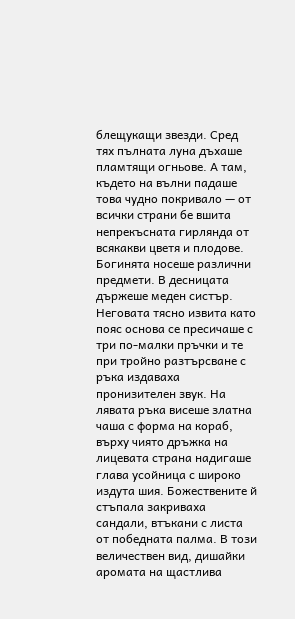блещукащи звезди. Сред тях пълната луна дъхаше пламтящи огньове. А там, където на вълни падаше това чудно покривало — от всички страни бе вшита непрекъсната гирлянда от всякакви цветя и плодове. Богинята носеше различни предмети. В десницата държеше меден систър. Неговата тясно извита като пояс основа се пресичаше с три по-малки пръчки и те при тройно разтърсване с ръка издаваха пронизителен звук. На лявата ръка висеше златна чаша с форма на кораб, върху чиято дръжка на лицевата страна надигаше глава усойница с широко издута шия. Божествените й стъпала закриваха сандали, втъкани с листа от победната палма. В този величествен вид, дишайки аромата на щастлива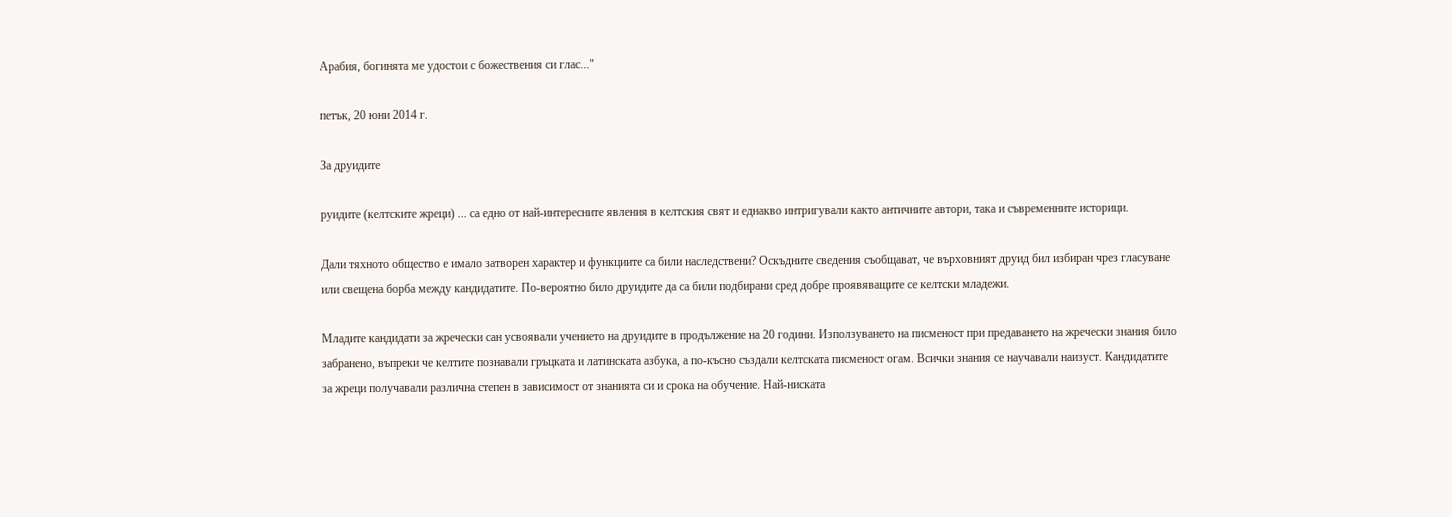Арабия, богинята ме удостои с божествения си глас..."

петък, 20 юни 2014 г.

За друидите

руидите (келтските жреци) ... са едно от най-интересните явления в келтския свят и еднакво интригували както античните автори, така и съвременните историци.

Дали тяхното общество е имало затворен характер и функциите са били наследствени? Оскъдните сведения съобщават, че върховният друид бил избиран чрез гласуване или свещена борба между кандидатите. По-вероятно било друидите да са били подбирани сред добре проявяващите се келтски младежи.

Младите кандидати за жречески сан усвоявали учението на друидите в продължение на 20 години. Използуването на писменост при предаването на жречески знания било забранено, въпреки че келтите познавали гръцката и латинската азбука, а по-късно създали келтската писменост огам. Всички знания се научавали наизуст. Кандидатите за жреци получавали различна степен в зависимост от знанията си и срока на обучение. Най-ниската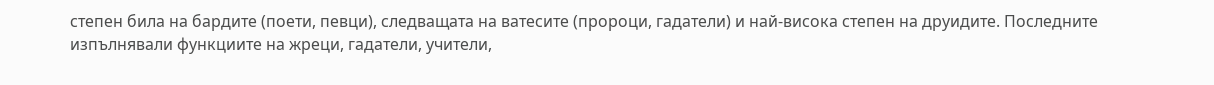степен била на бардите (поети, певци), следващата на ватесите (пророци, гадатели) и най-висока степен на друидите. Последните изпълнявали функциите на жреци, гадатели, учители,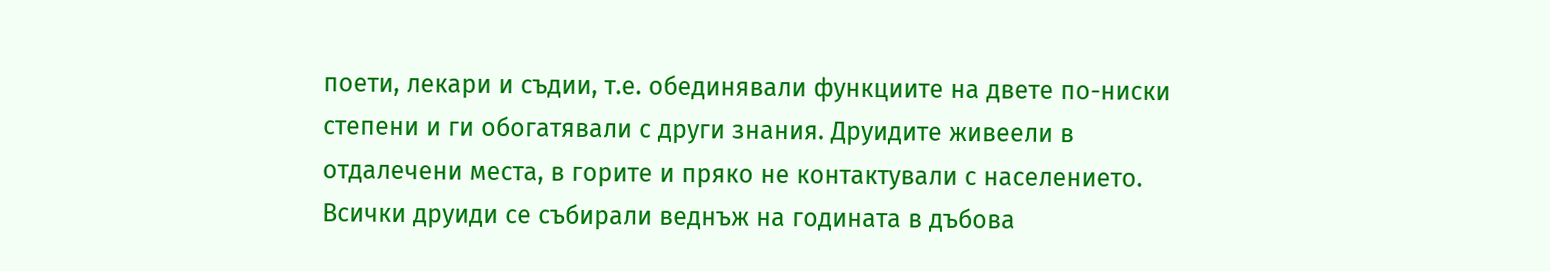поети, лекари и съдии, т.е. обединявали функциите на двете по-ниски степени и ги обогатявали с други знания. Друидите живеели в отдалечени места, в горите и пряко не контактували с населението. Всички друиди се събирали веднъж на годината в дъбова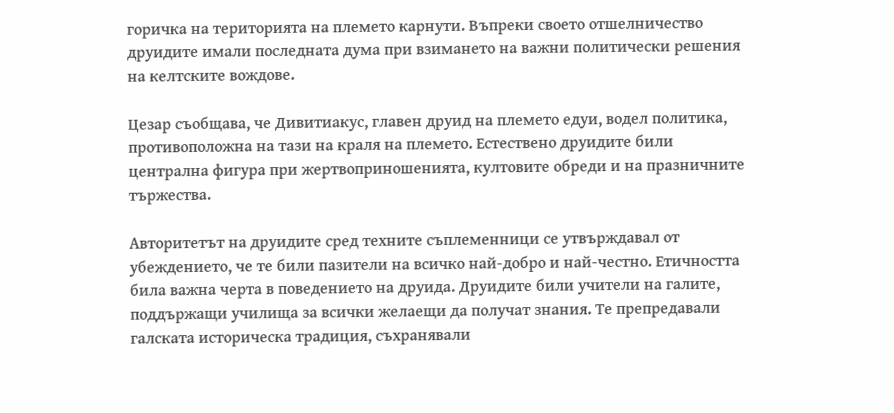горичка на територията на племето карнути. Въпреки своето отшелничество друидите имали последната дума при взимането на важни политически решения на келтските вождове.

Цезар съобщава, че Дивитиакус, главен друид на племето едуи, водел политика, противоположна на тази на краля на племето. Естествено друидите били централна фигура при жертвоприношенията, култовите обреди и на празничните тържества.

Авторитетът на друидите сред техните съплеменници се утвърждавал от убеждението, че те били пазители на всичко най-добро и най-честно. Етичността била важна черта в поведението на друида. Друидите били учители на галите, поддържащи училища за всички желаещи да получат знания. Те препредавали галската историческа традиция, съхранявали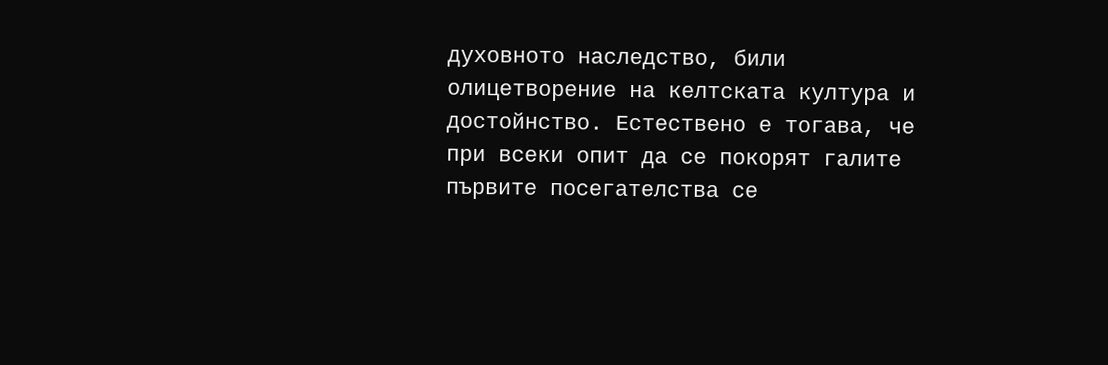духовното наследство, били олицетворение на келтската култура и достойнство. Естествено е тогава, че при всеки опит да се покорят галите първите посегателства се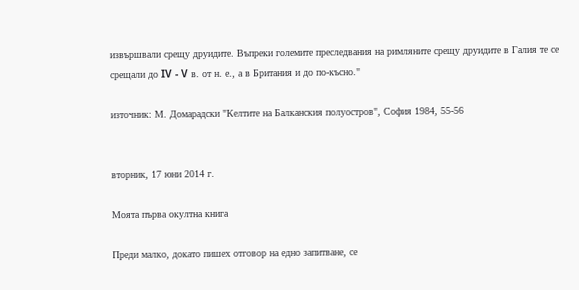извършвали срещу друидите. Въпреки големите преследвания на римляните срещу друидите в Галия те се срещали до IV - V в. от н. е., а в Британия и до по-късно."

източник: М. Домарадски "Келтите на Балканския полуостров", София 1984, 55-56


вторник, 17 юни 2014 г.

Моята първа окултна книга

Преди малко, докато пишех отговор на едно запитване, се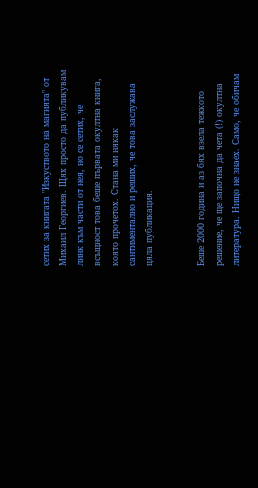сетих за книгата "Изкуството на магията" от Михаил Георгиев. Щях просто да публикувам линк към части от нея, но се сетих, че всъщност това беше първата окултна книга, която прочетох. Стана ми някак сантиментално и реших, че това заслужава цяла публикация.


Беше 2000 година и аз бях взела тежкото решение, че ще започна да чета (!) окултна литература. Нищо не знаех. Само, че обичам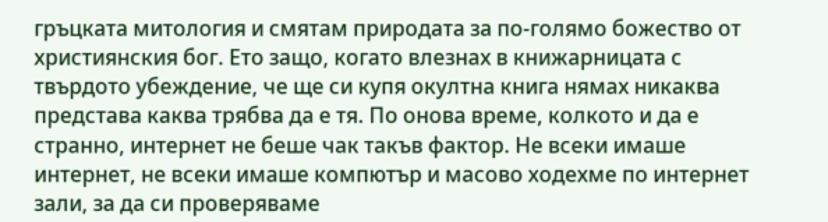гръцката митология и смятам природата за по-голямо божество от християнския бог. Ето защо, когато влезнах в книжарницата с твърдото убеждение, че ще си купя окултна книга нямах никаква представа каква трябва да е тя. По онова време, колкото и да е странно, интернет не беше чак такъв фактор. Не всеки имаше интернет, не всеки имаше компютър и масово ходехме по интернет зали, за да си проверяваме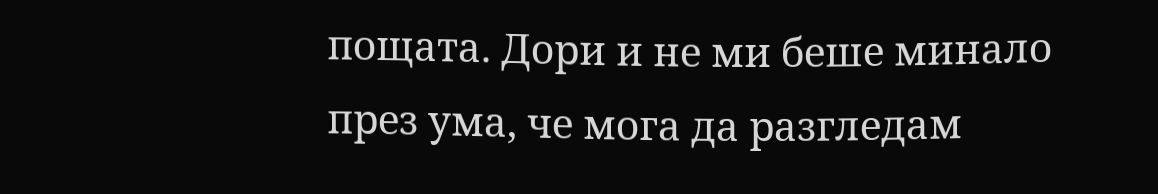пощата. Дори и не ми беше минало през ума, че мога да разгледам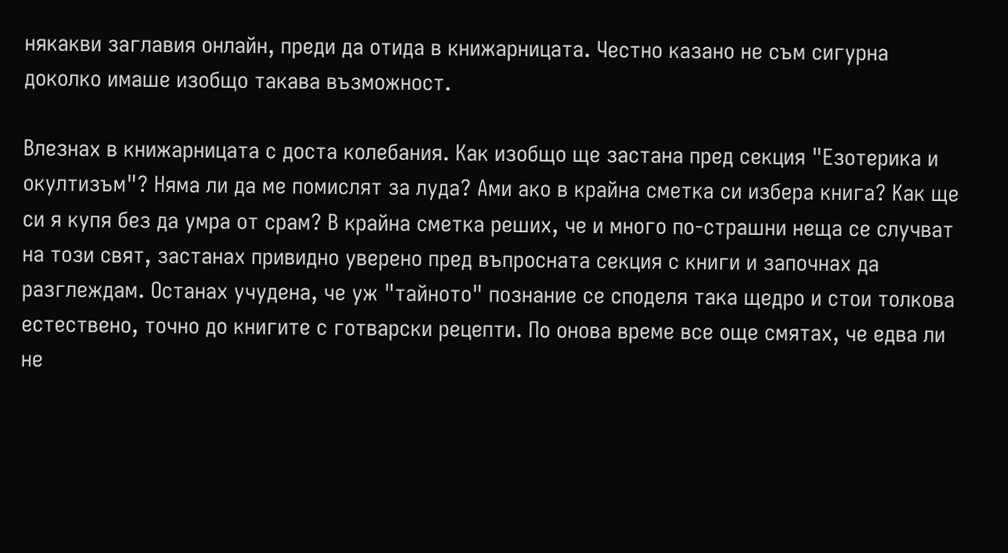някакви заглавия онлайн, преди да отида в книжарницата. Честно казано не съм сигурна доколко имаше изобщо такава възможност.

Влезнах в книжарницата с доста колебания. Как изобщо ще застана пред секция "Езотерика и окултизъм"? Няма ли да ме помислят за луда? Ами ако в крайна сметка си избера книга? Как ще си я купя без да умра от срам? В крайна сметка реших, че и много по-страшни неща се случват на този свят, застанах привидно уверено пред въпросната секция с книги и започнах да разглеждам. Останах учудена, че уж "тайното" познание се споделя така щедро и стои толкова естествено, точно до книгите с готварски рецепти. По онова време все още смятах, че едва ли не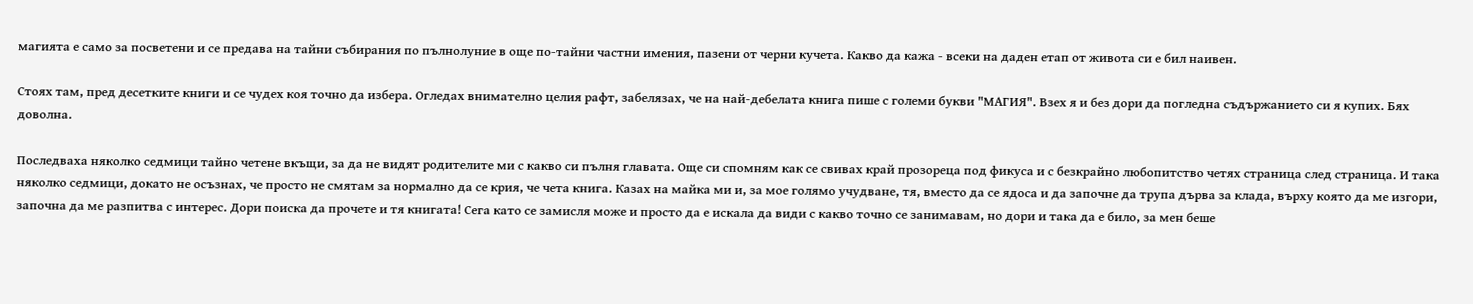магията е само за посветени и се предава на тайни събирания по пълнолуние в още по-тайни частни имения, пазени от черни кучета. Какво да кажа - всеки на даден етап от живота си е бил наивен.

Стоях там, пред десетките книги и се чудех коя точно да избера. Огледах внимателно целия рафт, забелязах, че на най-дебелата книга пише с големи букви "МАГИЯ". Взех я и без дори да погледна съдържанието си я купих. Бях доволна.

Последваха няколко седмици тайно четене вкъщи, за да не видят родителите ми с какво си пълня главата. Още си спомням как се свивах край прозореца под фикуса и с безкрайно любопитство четях страница след страница. И така няколко седмици, докато не осъзнах, че просто не смятам за нормално да се крия, че чета книга. Казах на майка ми и, за мое голямо учудване, тя, вместо да се ядоса и да започне да трупа дърва за клада, върху която да ме изгори, започна да ме разпитва с интерес. Дори поиска да прочете и тя книгата! Сега като се замисля може и просто да е искала да види с какво точно се занимавам, но дори и така да е било, за мен беше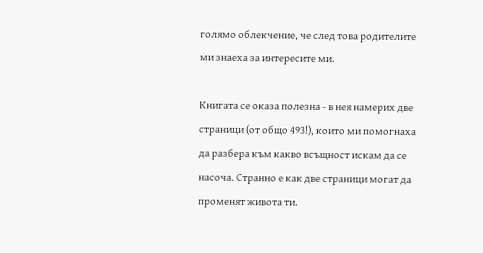голямо облекчение, че след това родителите ми знаеха за интересите ми.

Книгата се оказа полезна - в нея намерих две страници (от общо 493!), които ми помогнаха да разбера към какво всъщност искам да се насоча. Странно е как две страници могат да променят живота ти.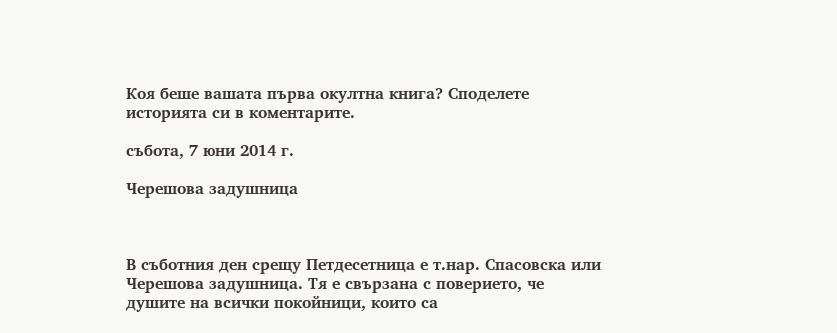Коя беше вашата първа окултна книга? Споделете историята си в коментарите.

събота, 7 юни 2014 г.

Черешова задушница



В съботния ден срещу Петдесетница е т.нар. Спасовска или Черешова задушница. Тя е свързана с поверието, че душите на всички покойници, които са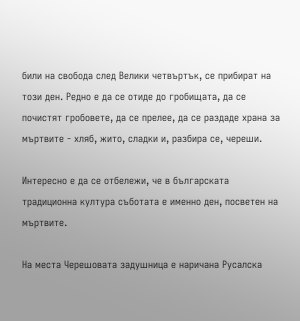били на свобода след Велики четвъртък, се прибират на този ден. Редно е да се отиде до гробищата, да се почистят гробовете, да се прелее, да се раздаде храна за мъртвите - хляб, жито, сладки и, разбира се, череши.

Интересно е да се отбележи, че в българската традиционна култура съботата е именно ден, посветен на мъртвите.

На места Черешовата задушница е наричана Русалска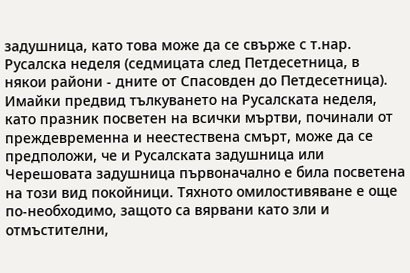задушница, като това може да се свърже с т.нар. Русалска неделя (седмицата след Петдесетница, в някои райони - дните от Спасовден до Петдесетница). Имайки предвид тълкуването на Русалската неделя, като празник посветен на всички мъртви, починали от преждевременна и неестествена смърт, може да се предположи, че и Русалската задушница или Черешовата задушница първоначално е била посветена на този вид покойници. Тяхното омилостивяване е още по-необходимо, защото са вярвани като зли и отмъстителни,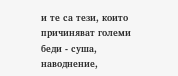и те са тези, които причиняват големи беди - суша, наводнение,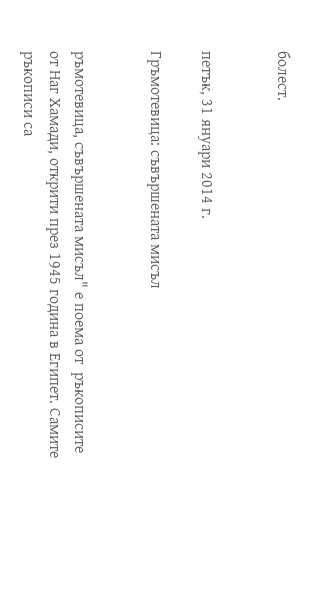болест.


петък, 31 януари 2014 г.

Гръмотевица: съвършената мисъл


ръмотевица, съвършената мисъл" е поема от  ръкописите от Наг Хамади, открити през 1945 година в Египет. Самите ръкописи са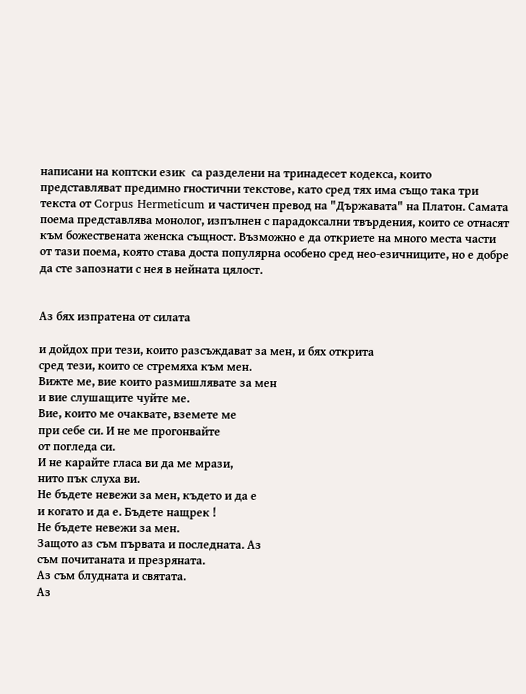написани на коптски език  са разделени на тринадесет кодекса, които представляват предимно гностични текстове, като сред тях има също така три текста от Corpus Hermeticum и частичен превод на "Държавата" на Платон. Самата поема представлява монолог, изпълнен с парадоксални твърдения, които се отнасят към божествената женска същност. Възможно е да откриете на много места части от тази поема, която става доста популярна особено сред нео-езичниците, но е добре да сте запознати с нея в нейната цялост.


Аз бях изпратена от силата

и дойдох при тези, които разсъждават за мен, и бях открита
сред тези, които се стремяха към мен.
Вижте ме, вие които размишлявате за мен
и вие слушащите чуйте ме.
Вие, които ме очаквате, вземете ме
при себе си. И не ме прогонвайте
от погледа си.
И не карайте гласа ви да ме мрази,
нито пък слуха ви.
Не бъдете невежи за мен, където и да е
и когато и да е. Бъдете нащрек !
Не бъдете невежи за мен.
Защото аз съм първата и последната. Аз
съм почитаната и презряната.
Аз съм блудната и святата.
Аз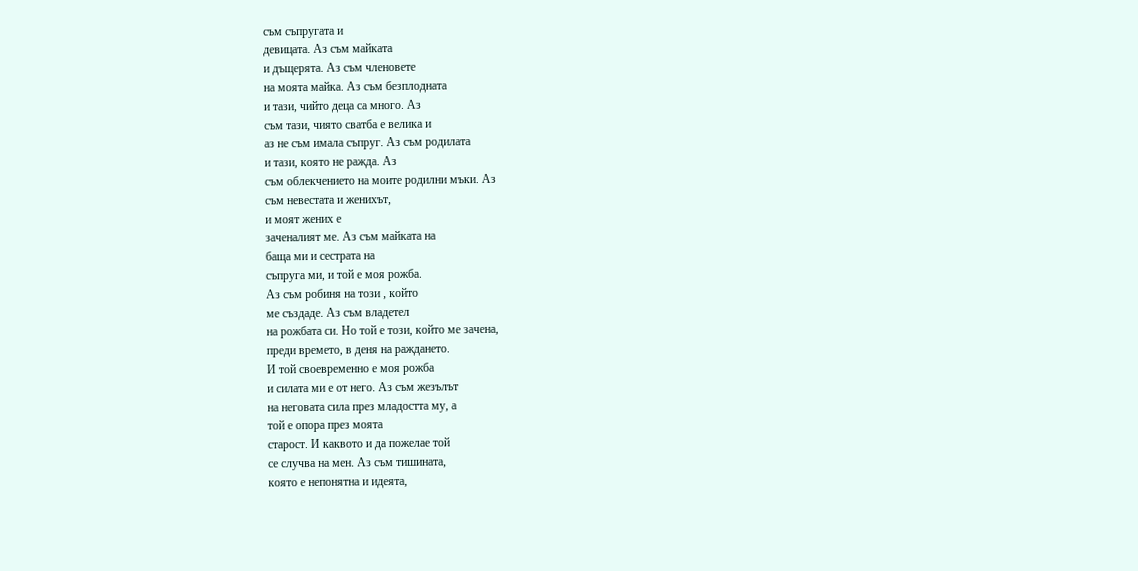съм съпругата и
девицата. Аз съм майката
и дъщерята. Аз съм членовете
на моята майка. Аз съм безплодната
и тази, чийто деца са много. Аз
съм тази, чиято сватба е велика и
аз не съм имала съпруг. Аз съм родилата
и тази, която не ражда. Аз
съм облекчението на моите родилни мъки. Аз
съм невестата и женихът,
и моят жених е
заченалият ме. Аз съм майката на
баща ми и сестрата на
съпруга ми, и той е моя рожба.
Аз съм робиня на този , който
ме създаде. Аз съм владетел
на рожбата си. Но той е този, който ме зачена,
преди времето, в деня на раждането.
И той своевременно е моя рожба
и силата ми е от него. Аз съм жезълът
на неговата сила през младостта му, а
той е опора през моята
старост. И каквото и да пожелае той
се случва на мен. Аз съм тишината,
която е непонятна и идеята,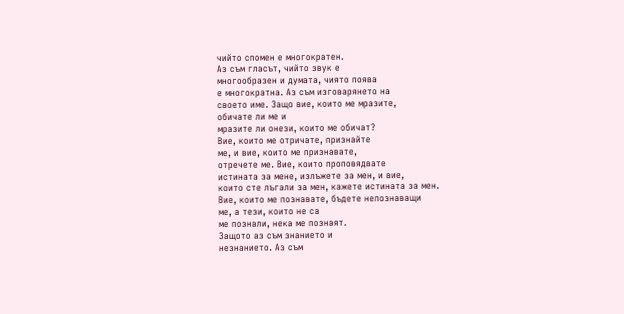чийто спомен е многократен.
Аз съм гласът, чийто звук е
многообразен и думата, чиято поява
е многократна. Аз съм изговарянето на
своето име. Защо вие, които ме мразите,
обичате ли ме и
мразите ли онези, които ме обичат?
Вие, които ме отричате, признайте
ме, и вие, които ме признавате,
отречете ме. Вие, които проповядвате
истината за мене, излъжете за мен, и вие,
които сте лъгали за мен, кажете истината за мен.
Вие, които ме познавате, бъдете непознаващи
ме, а тези, които не са
ме познали, нека ме познаят.
Защото аз съм знанието и
незнанието. Аз съм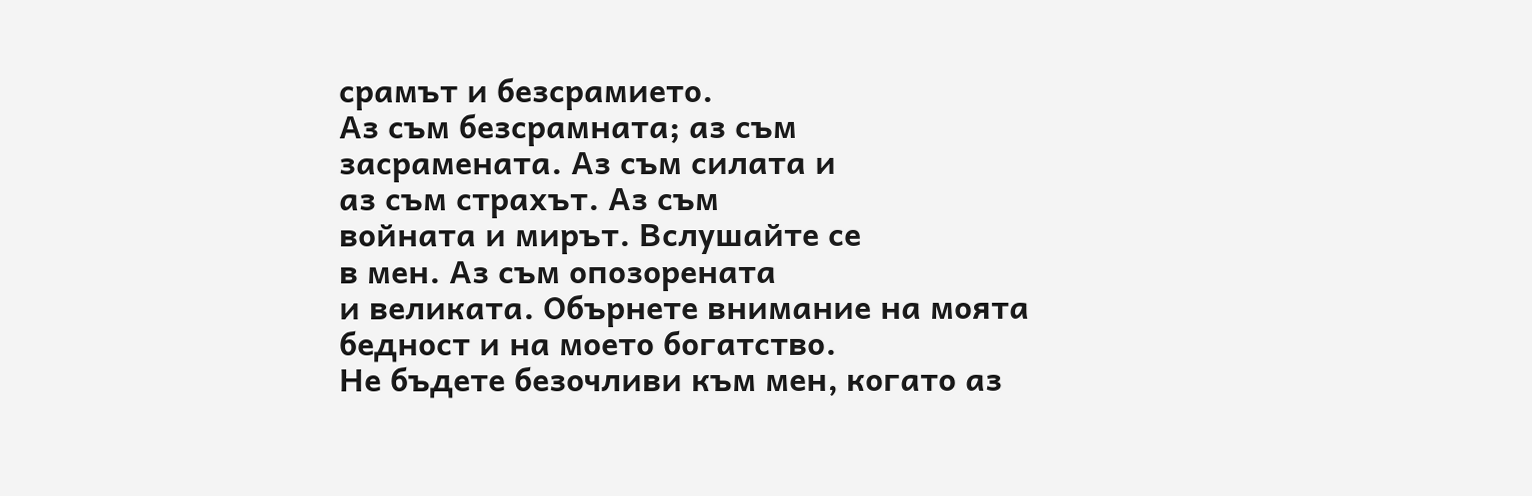срамът и безсрамието.
Аз съм безсрамната; аз съм
засрамената. Аз съм силата и
аз съм страхът. Аз съм
войната и мирът. Вслушайте се
в мен. Аз съм опозорената
и великата. Обърнете внимание на моята
бедност и на моето богатство.
Не бъдете безочливи към мен, когато аз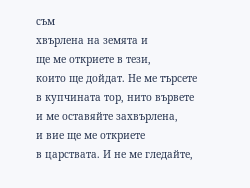съм
хвърлена на земята и
ще ме откриете в тези,
които ще дойдат. Не ме търсете
в купчината тор, нито вървете
и ме оставяйте захвърлена,
и вие ще ме откриете
в царствата. И не ме гледайте,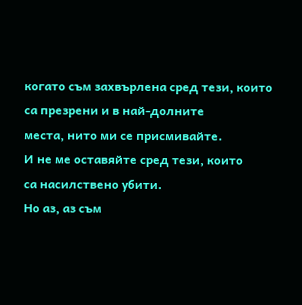когато съм захвърлена сред тези, които
са презрени и в най-долните
места, нито ми се присмивайте.
И не ме оставяйте сред тези, които
са насилствено убити.
Но аз, аз съм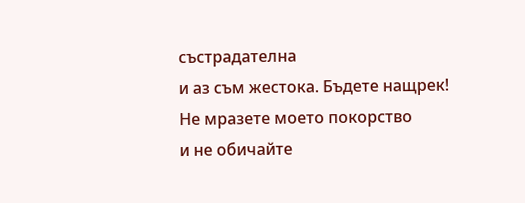състрадателна
и аз съм жестока. Бъдете нащрек!
Не мразете моето покорство
и не обичайте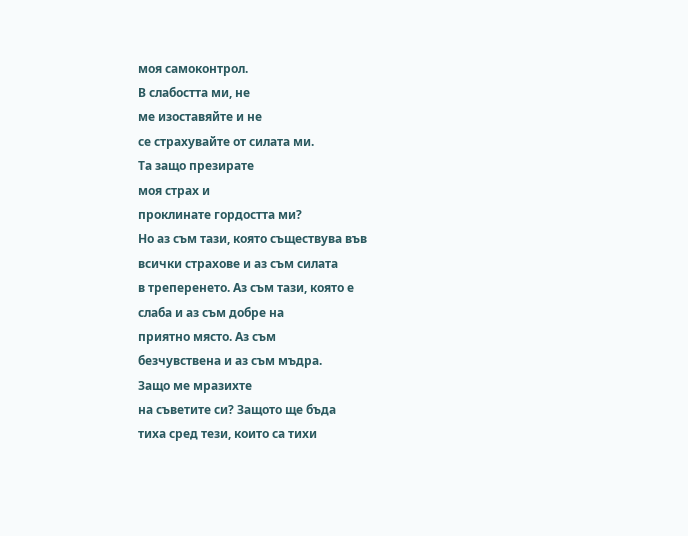моя самоконтрол.
В слабостта ми, не
ме изоставяйте и не
се страхувайте от силата ми.
Та защо презирате
моя страх и
проклинате гордостта ми?
Но аз съм тази, която съществува във
всички страхове и аз съм силата
в треперенето. Аз съм тази, която е
слаба и аз съм добре на
приятно място. Аз съм
безчувствена и аз съм мъдра.
Защо ме мразихте
на съветите си? Защото ще бъда
тиха сред тези, които са тихи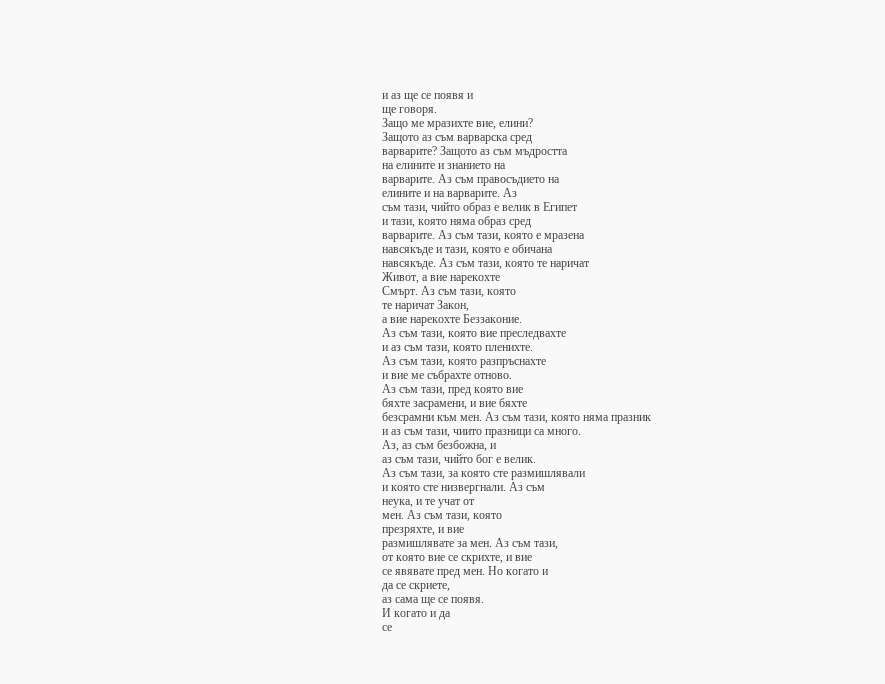и аз ще се появя и
ще говоря.
Защо ме мразихте вие, елини?
Защото аз съм варварска сред
варварите? Защото аз съм мъдростта
на елините и знанието на
варварите. Аз съм правосъдието на
елините и на варварите. Аз
съм тази, чийто образ е велик в Египет
и тази, която няма образ сред
варварите. Аз съм тази, която е мразена
навсякъде и тази, която е обичана
навсякъде. Аз съм тази, която те наричат
Живот, а вие нарекохте
Смърт. Аз съм тази, която
те наричат Закон,
а вие нарекохте Беззаконие.
Аз съм тази, която вие преследвахте
и аз съм тази, която пленихте.
Аз съм тази, която разпръснахте
и вие ме събрахте отново.
Аз съм тази, пред която вие
бяхте засрамени, и вие бяхте
безсрамни към мен. Аз съм тази, която няма празник
и аз съм тази, чиито празници са много.
Аз, аз съм безбожна, и
аз съм тази, чийто бог е велик.
Аз съм тази, за която сте размишлявали
и която сте низвергнали. Аз съм
неука, и те учат от
мен. Аз съм тази, която
презряхте, и вие
размишлявате за мен. Аз съм тази,
от която вие се скрихте, и вие
се явявате пред мен. Но когато и
да се скриете,
аз сама ще се появя.
И когато и да
се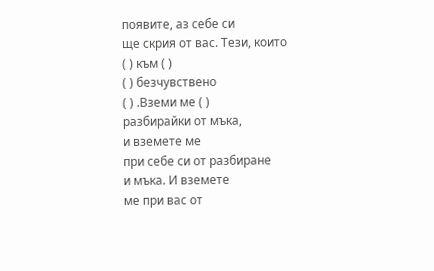появите, aз себе си
ще скрия от вас. Тези, които
( ) към ( )
( ) безчувствено
( ) .Вземи ме ( )
разбирайки от мъка,
и вземете ме
при себе си от разбиране
и мъка. И вземете
ме при вас от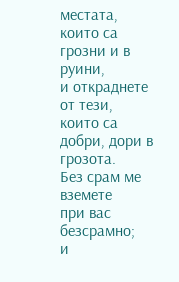местата,
които са грозни и в руини,
и откраднете от тези,
които са добри, дори в грозота.
Без срам ме вземете
при вас безсрамно;
и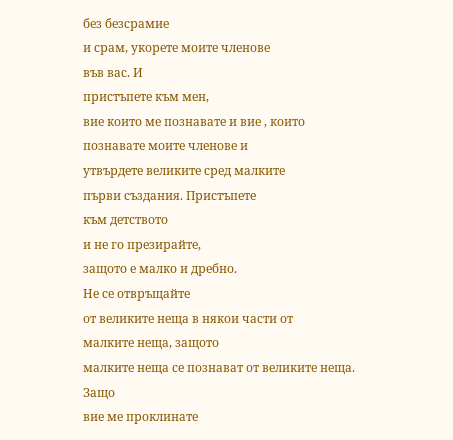без безсрамие
и срам, укорете моите членове
във вас. И
пристъпете към мен,
вие които ме познавате и вие , които
познавате моите членове и
утвърдете великите сред малките
първи създания. Пристъпете
към детството
и не го презирайте,
защото е малко и дребно.
Не се отвръщайте
от великите неща в някои части от
малките неща, защото
малките неща се познават от великите неща. Защо
вие ме проклинате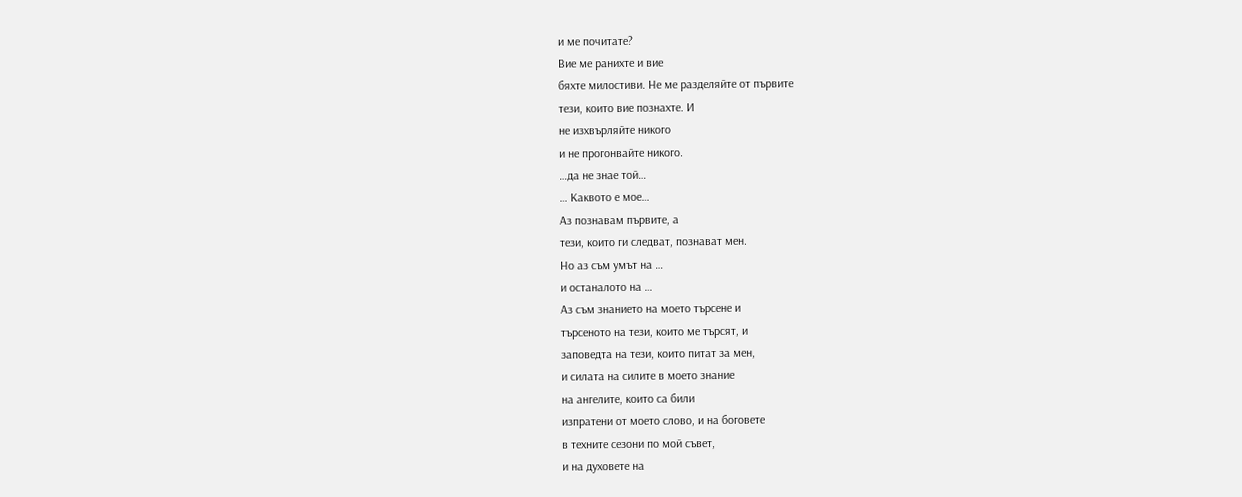и ме почитате?
Вие ме ранихте и вие
бяхте милостиви. Не ме разделяйте от първите
тези, които вие познахте. И
не изхвърляйте никого
и не прогонвайте никого.
…да не знае той…
… Каквото е мое…
Аз познавам първите, а
тези, които ги следват, познават мен.
Но аз съм умът на …
и останалото на …
Аз съм знанието на моето търсене и
търсеното на тези, които ме търсят, и
заповедта на тези, които питат за мен,
и силата на силите в моето знание
на ангелите, които са били
изпратени от моето слово, и на боговете
в техните сезони по мой съвет,
и на духовете на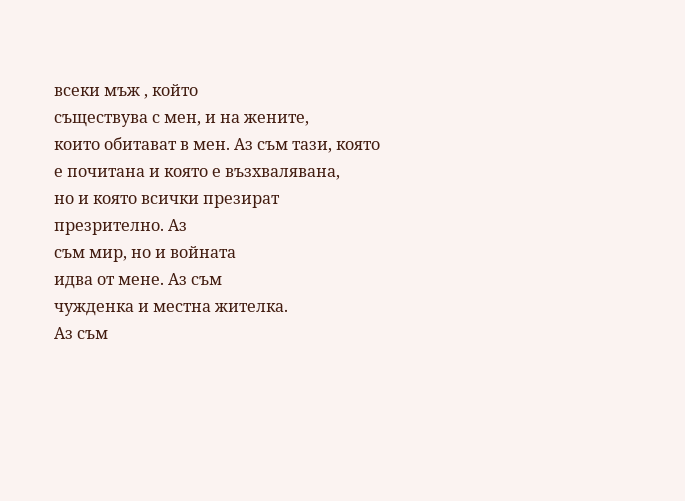всеки мъж , който
съществува с мен, и на жените,
които обитават в мен. Аз съм тази, която
е почитана и която е възхвалявана,
но и която всички презират
презрително. Аз
съм мир, но и войната
идва от мене. Аз съм
чужденка и местна жителка.
Аз съм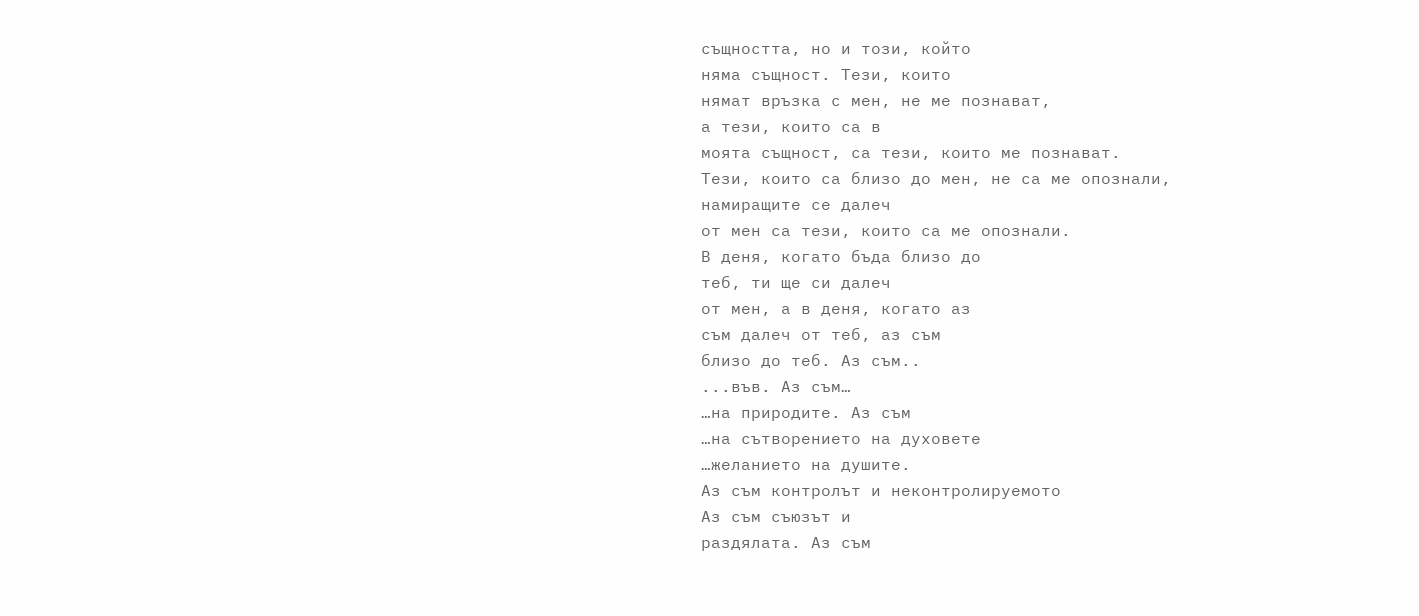същността, но и този, който
няма същност. Тези, които
нямат връзка с мен, не ме познават,
а тези, които са в
моята същност, са тези, които ме познават.
Тези, които са близо до мен, не са ме опознали,
намиращите се далеч
от мен са тези, които са ме опознали.
В деня, когато бъда близо до
теб, ти ще си далеч
от мен, а в деня, когато аз
съм далеч от теб, аз съм
близо до теб. Аз съм..
...във. Аз съм…
…на природите. Аз съм
…на сътворението на духовете
…желанието на душите.
Аз съм контролът и неконтролируемото
Аз съм съюзът и
раздялата. Аз съм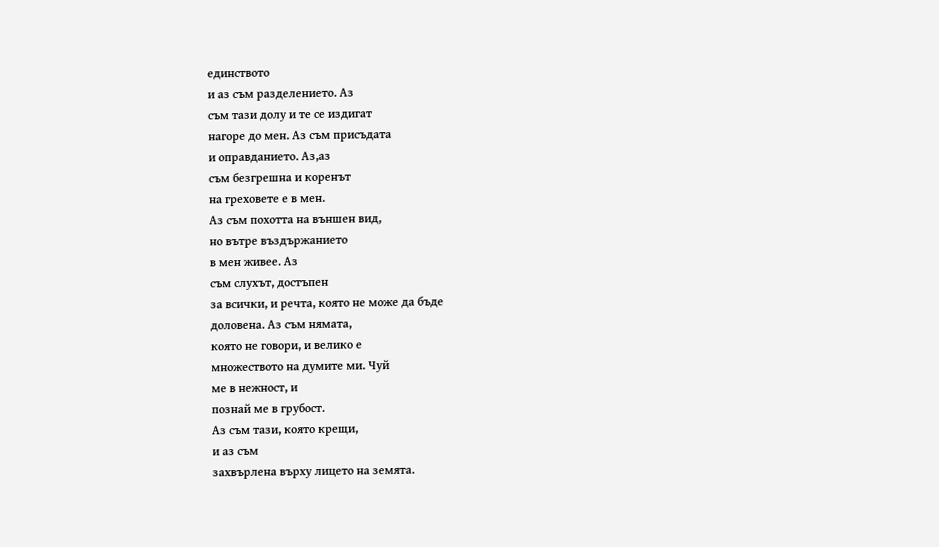единството
и аз съм разделението. Аз
съм тази долу и те се издигат
нагоре до мен. Аз съм присъдата
и оправданието. Аз,аз
съм безгрешна и коренът
на греховете е в мен.
Аз съм похотта на външен вид,
но вътре въздържанието
в мен живее. Аз
съм слухът, достъпен
за всички, и речта, която не може да бъде
доловена. Аз съм нямата,
която не говори, и велико е
множеството на думите ми. Чуй
ме в нежност, и
познай ме в грубост.
Аз съм тази, която крещи,
и аз съм
захвърлена върху лицето на земята.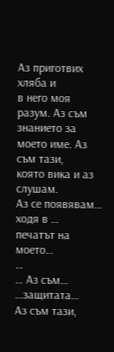Аз приготвих хляба и
в него моя разум. Аз съм
знанието за моето име. Аз съм тази,
която вика и аз слушам.
Аз се появявам…
ходя в …
печатът на моето…
…
… Аз съм…
…защитата…
Аз съм тази,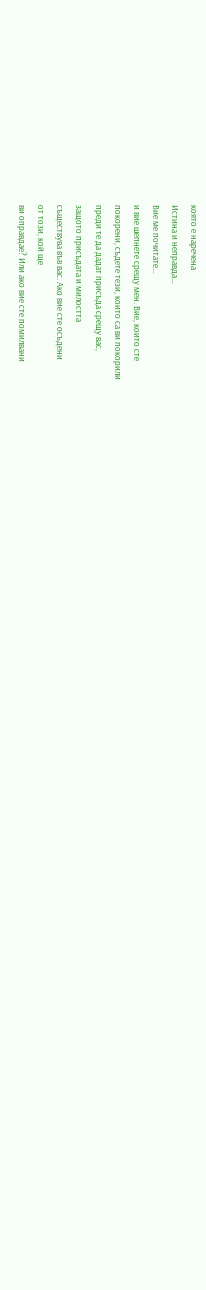която е наречена
Истина и неправда…
Вие ме почитате…
и вие шепнете срещу мен. Вие, които сте
покорени, съдете тези, които са ви покорили
преди те да дадат присъда срещу вас,
защото присъдата и милостта
съществува във вас. Ако вие сте осъдени
от този, кой ще
ви оправдае? Или ако вие сте помилвани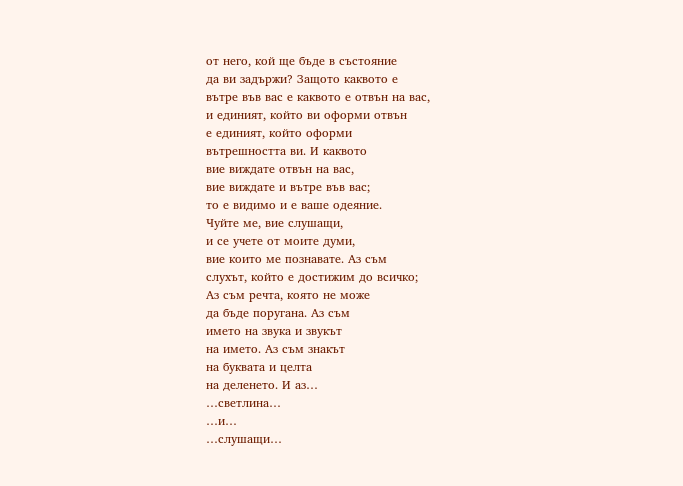от него, кой ще бъде в състояние
да ви задържи? Защото каквото е
вътре във вас е каквото е отвън на вас,
и единият, който ви оформи отвън
е единият, който оформи
вътрешността ви. И каквото
вие виждате отвън на вас,
вие виждате и вътре във вас;
то е видимо и е ваше одеяние.
Чуйте ме, вие слушащи,
и се учете от моите думи,
вие които ме познавате. Аз съм
слухът, който е достижим до всичко;
Аз съм речта, която не може
да бъде поругана. Аз съм
името на звука и звукът
на името. Аз съм знакът
на буквата и целта
на деленето. И аз…
…светлина…
…и…
…слушащи…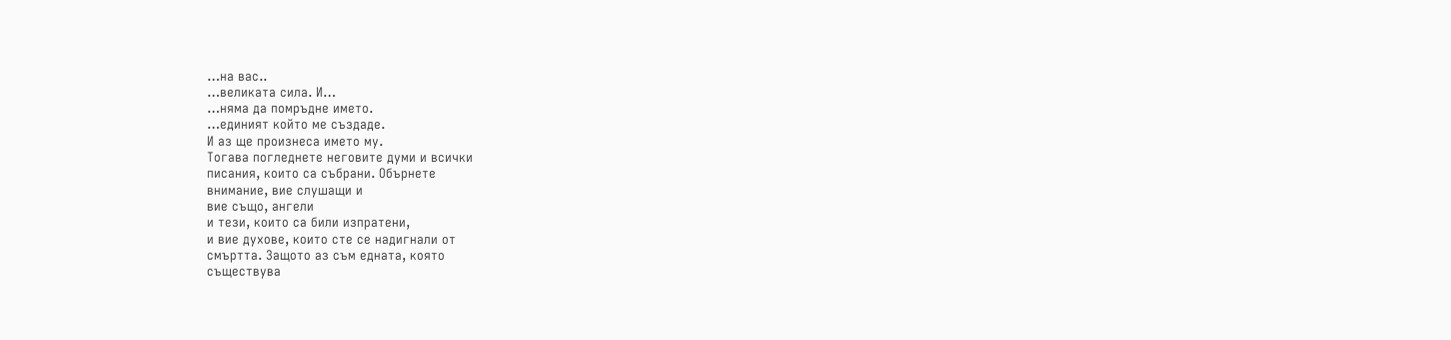…на вас..
…великата сила. И…
…няма да помръдне името.
…единият който ме създаде.
И аз ще произнеса името му.
Тогава погледнете неговите думи и всички
писания, които са събрани. Обърнете
внимание, вие слушащи и
вие също, ангели
и тези, които са били изпратени,
и вие духове, които сте се надигнали от
смъртта. Защото аз съм едната, която
съществува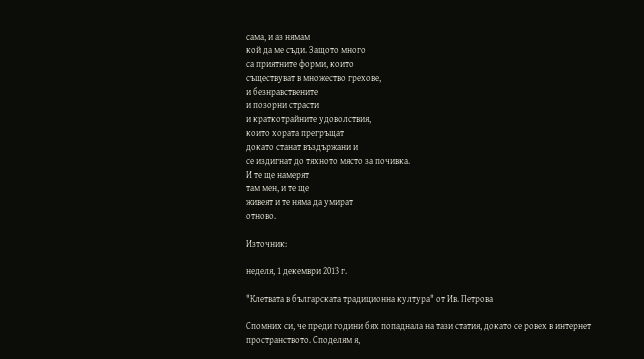сама, и аз нямам
кой да ме съди. Защото много
са приятните форми, които
съществуват в множество грехове,
и безнравствените
и позорни страсти
и краткотрайните удоволствия,
които хората прегръщат
докато станат въздържани и
се издигнат до тяхното място за почивка.
И те ще намерят
там мен, и те ще
живеят и те няма да умират
отново.

Източник:

неделя, 1 декември 2013 г.

"Клетвата в българската традиционна култура" от Ив. Петрова

Спомних си, че преди години бях попаднала на тази статия, докато се ровех в интернет пространството. Споделям я,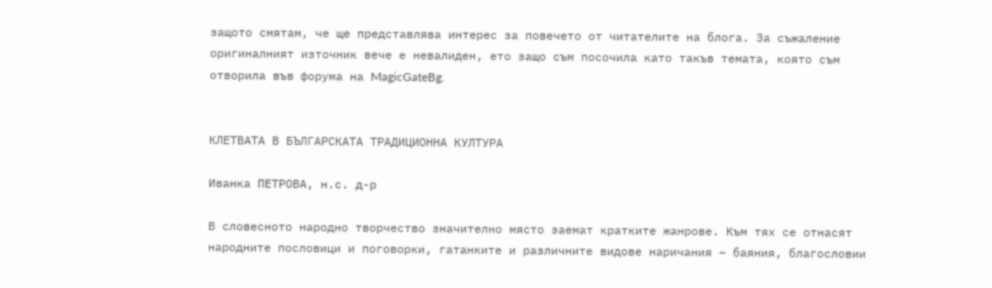защото смятам, че ще представлява интерес за повечето от читателите на блога. За съжаление оригиналният източник вече е невалиден, ето защо съм посочила като такъв темата, която съм отворила във форума на MagicGateBg.


КЛЕТВАТА В БЪЛГАРСКАТА ТРАДИЦИОННА КУЛТУРА

Иванка ПЕТРОВА, н.с. д-р

В словесното народно творчество значително място заемат кратките жанрове. Към тях се отнасят народните пословици и поговорки, гатанките и различните видове наричания – баяния, благословии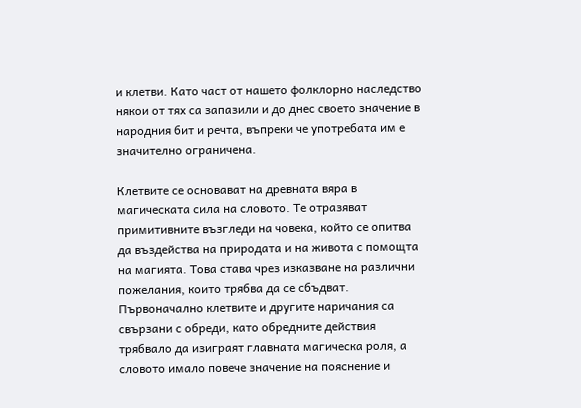и клетви. Като част от нашето фолклорно наследство някои от тях са запазили и до днес своето значение в народния бит и речта, въпреки че употребата им е значително ограничена.

Клетвите се основават на древната вяра в магическата сила на словото. Те отразяват примитивните възгледи на човека, който се опитва да въздейства на природата и на живота с помощта на магията. Това става чрез изказване на различни пожелания, които трябва да се сбъдват. Първоначално клетвите и другите наричания са свързани с обреди, като обредните действия трябвало да изиграят главната магическа роля, а словото имало повече значение на пояснение и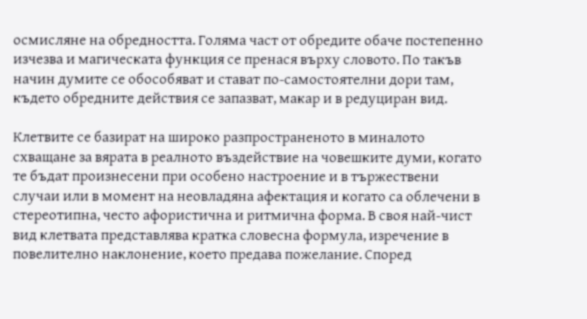осмисляне на обредността. Голяма част от обредите обаче постепенно изчезва и магическата функция се пренася върху словото. По такъв начин думите се обособяват и стават по-самостоятелни дори там, където обредните действия се запазват, макар и в редуциран вид.

Клетвите се базират на широко разпространеното в миналото схващане за вярата в реалното въздействие на човешките думи, когато те бъдат произнесени при особено настроение и в тържествени случаи или в момент на неовладяна афектация и когато са облечени в стереотипна, често афористична и ритмична форма. В своя най-чист вид клетвата представлява кратка словесна формула, изречение в повелително наклонение, което предава пожелание. Според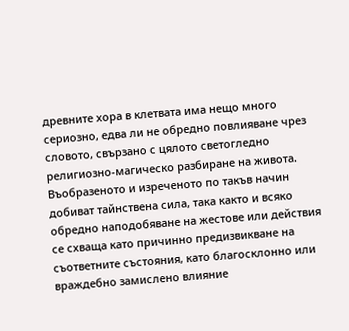древните хора в клетвата има нещо много сериозно, едва ли не обредно повлияване чрез словото, свързано с цялото светогледно религиозно-магическо разбиране на живота. Въобразеното и изреченото по такъв начин добиват тайнствена сила, така както и всяко обредно наподобяване на жестове или действия се схваща като причинно предизвикване на съответните състояния, като благосклонно или враждебно замислено влияние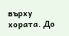върху хората. До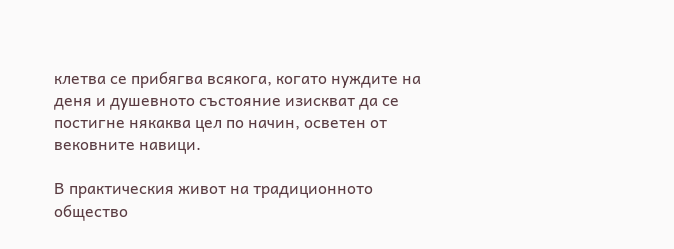клетва се прибягва всякога, когато нуждите на деня и душевното състояние изискват да се постигне някаква цел по начин, осветен от вековните навици.

В практическия живот на традиционното общество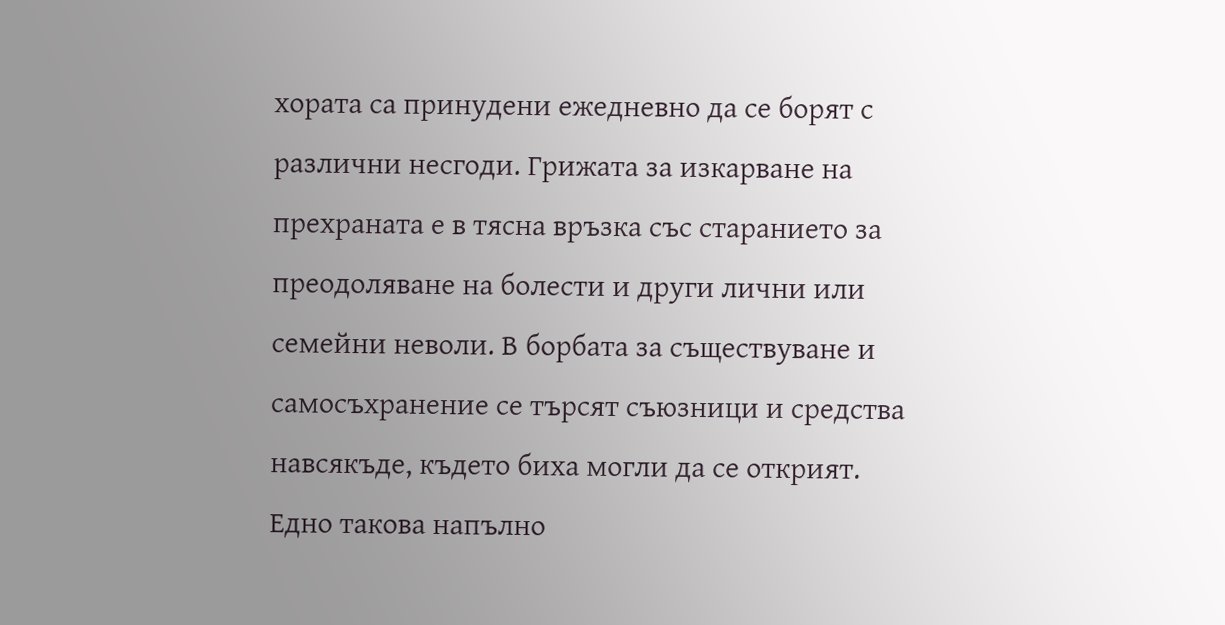хората са принудени ежедневно да се борят с различни несгоди. Грижата за изкарване на прехраната е в тясна връзка със старанието за преодоляване на болести и други лични или семейни неволи. В борбата за съществуване и самосъхранение се търсят съюзници и средства навсякъде, където биха могли да се открият. Едно такова напълно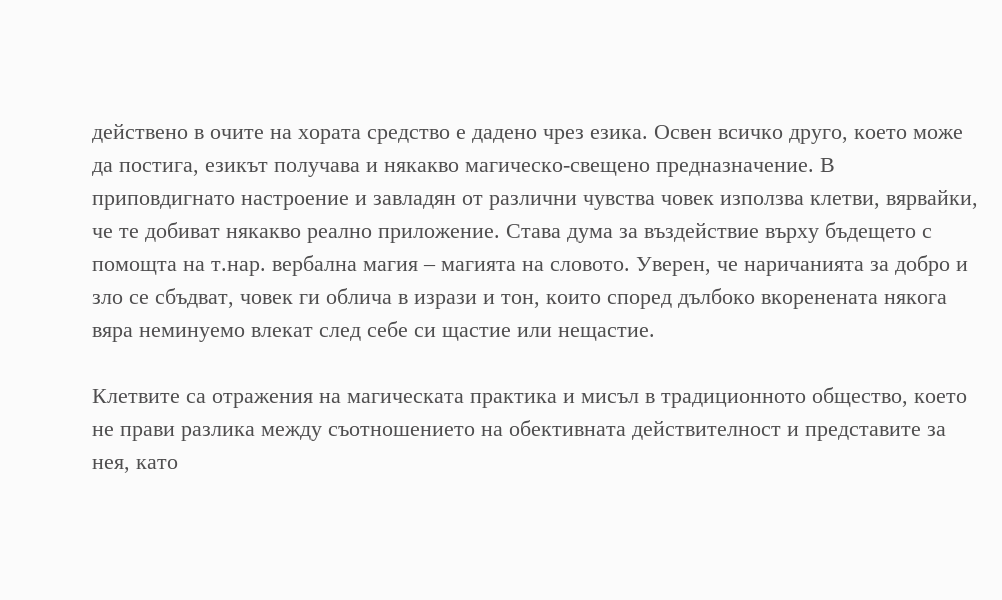действено в очите на хората средство е дадено чрез езика. Освен всичко друго, което може да постига, езикът получава и някакво магическо-свещено предназначение. В приповдигнато настроение и завладян от различни чувства човек използва клетви, вярвайки, че те добиват някакво реално приложение. Става дума за въздействие върху бъдещето с помощта на т.нар. вербална магия – магията на словото. Уверен, че наричанията за добро и зло се сбъдват, човек ги облича в изрази и тон, които според дълбоко вкоренената някога вяра неминуемо влекат след себе си щастие или нещастие.

Клетвите са отражения на магическата практика и мисъл в традиционното общество, което не прави разлика между съотношението на обективната действителност и представите за нея, като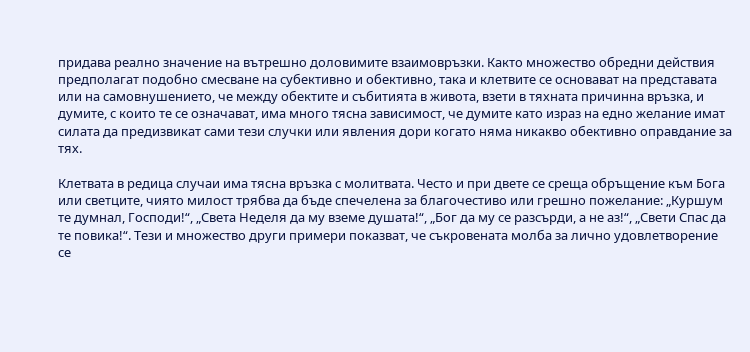придава реално значение на вътрешно доловимите взаимовръзки. Както множество обредни действия предполагат подобно смесване на субективно и обективно, така и клетвите се основават на представата или на самовнушението, че между обектите и събитията в живота, взети в тяхната причинна връзка, и думите, с които те се означават, има много тясна зависимост, че думите като израз на едно желание имат силата да предизвикат сами тези случки или явления дори когато няма никакво обективно оправдание за тях.

Клетвата в редица случаи има тясна връзка с молитвата. Често и при двете се среща обръщение към Бога или светците, чиято милост трябва да бъде спечелена за благочестиво или грешно пожелание: „Куршум те думнал, Господи!“, „Света Неделя да му вземе душата!“, „Бог да му се разсърди, а не аз!“, „Свети Спас да те повика!“. Тези и множество други примери показват, че съкровената молба за лично удовлетворение се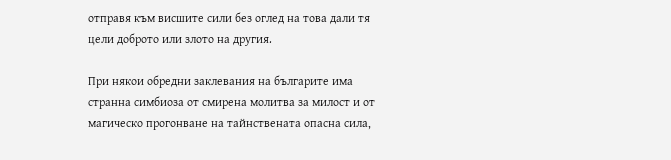отправя към висшите сили без оглед на това дали тя цели доброто или злото на другия.

При някои обредни заклевания на българите има странна симбиоза от смирена молитва за милост и от магическо прогонване на тайнствената опасна сила,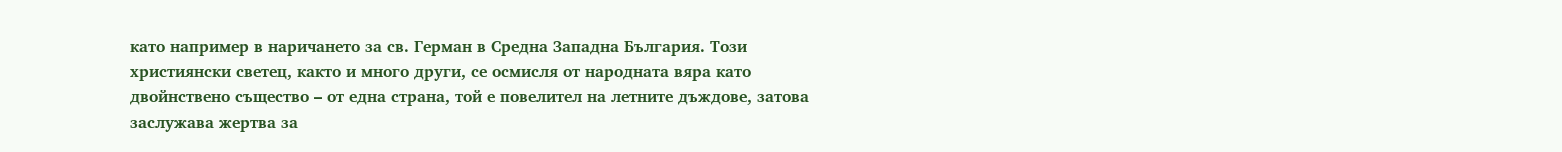като например в наричането за св. Герман в Средна Западна България. Този християнски светец, както и много други, се осмисля от народната вяра като двойнствено същество – от една страна, той е повелител на летните дъждове, затова заслужава жертва за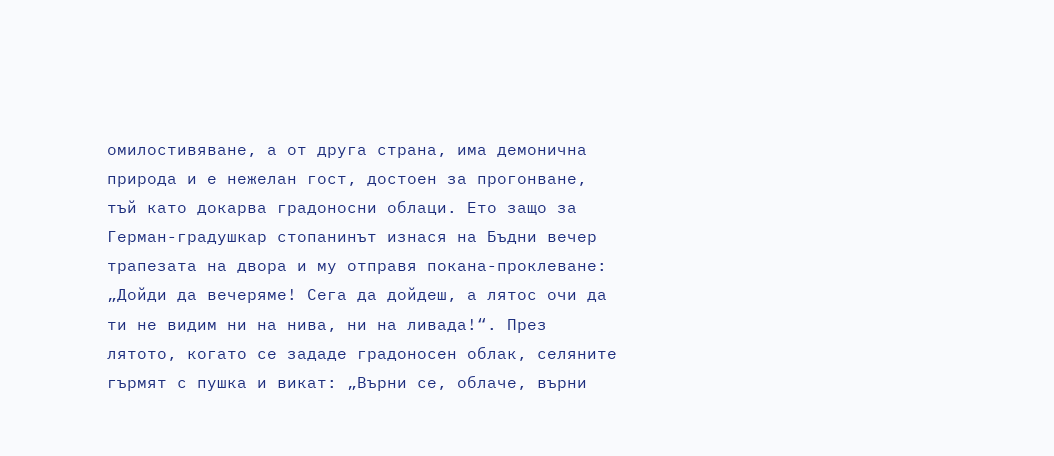омилостивяване, а от друга страна, има демонична природа и е нежелан гост, достоен за прогонване, тъй като докарва градоносни облаци. Ето защо за Герман-градушкар стопанинът изнася на Бъдни вечер трапезата на двора и му отправя покана-проклеване: „Дойди да вечеряме! Сега да дойдеш, а лятос очи да ти не видим ни на нива, ни на ливада!“. През лятото, когато се зададе градоносен облак, селяните гърмят с пушка и викат: „Върни се, облаче, върни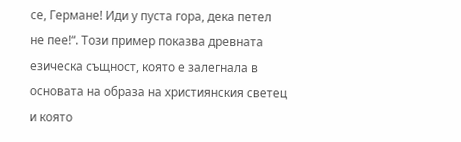се, Германе! Иди у пуста гора, дека петел не пее!“. Този пример показва древната езическа същност, която е залегнала в основата на образа на християнския светец и която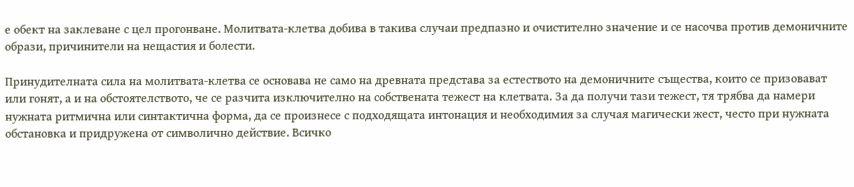е обект на заклеване с цел прогонване. Молитвата-клетва добива в такива случаи предпазно и очистително значение и се насочва против демоничните образи, причинители на нещастия и болести.

Принудителната сила на молитвата-клетва се основава не само на древната представа за естеството на демоничните същества, които се призовават или гонят, а и на обстоятелството, че се разчита изключително на собствената тежест на клетвата. За да получи тази тежест, тя трябва да намери нужната ритмична или синтактична форма, да се произнесе с подходящата интонация и необходимия за случая магически жест, често при нужната обстановка и придружена от символично действие. Всичко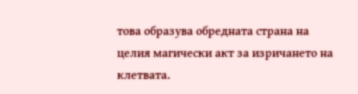това образува обредната страна на целия магически акт за изричането на клетвата.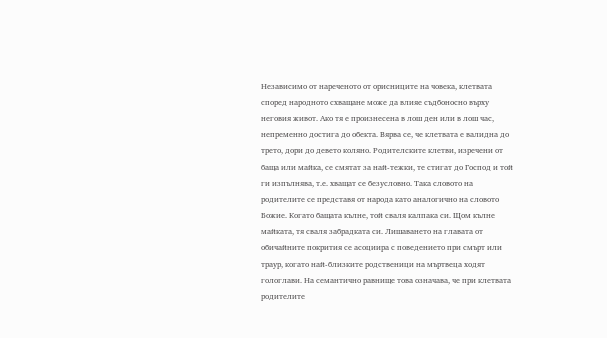Независимо от нареченото от орисниците на човека, клетвата според народното схващане може да влияе съдбоносно върху неговия живот. Ако тя е произнесена в лош ден или в лош час, непременно достига до обекта. Вярва се, че клетвата е валидна до трето, дори до девето коляно. Родителските клетви, изречени от баща или майка, се смятат за най-тежки, те стигат до Господ и той ги изпълнява, т.е. хващат се безусловно. Така словото на родителите се представя от народа като аналогично на словото Божие. Когато бащата кълне, той сваля калпака си. Щом кълне майката, тя сваля забрадката си. Лишаването на главата от обичайните покрития се асоциира с поведението при смърт или траур, когато най-близките родственици на мъртвеца ходят гологлави. На семантично равнище това означава, че при клетвата родителите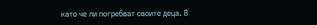като че ли погребват своите деца. В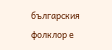българския фолклор е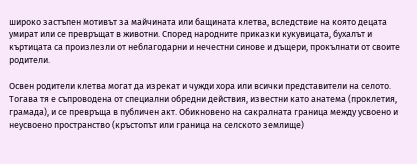широко застъпен мотивът за майчината или бащината клетва, вследствие на която децата умират или се превръщат в животни. Според народните приказки кукувицата, бухалът и къртицата са произлезли от неблагодарни и нечестни синове и дъщери, прокълнати от своите родители.

Освен родители клетва могат да изрекат и чужди хора или всички представители на селото. Тогава тя е съпроводена от специални обредни действия, известни като анатема (проклетия, грамада), и се превръща в публичен акт. Обикновено на сакралната граница между усвоено и неусвоено пространство (кръстопът или граница на селското землище)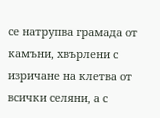се натрупва грамада от камъни, хвърлени с изричане на клетва от всички селяни, а с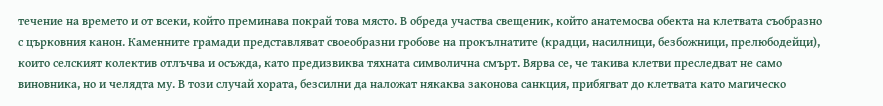течение на времето и от всеки, който преминава покрай това място. В обреда участва свещеник, който анатемосва обекта на клетвата съобразно с църковния канон. Каменните грамади представляват своеобразни гробове на прокълнатите (крадци, насилници, безбожници, прелюбодейци), които селският колектив отлъчва и осъжда, като предизвиква тяхната символична смърт. Вярва се, че такива клетви преследват не само виновника, но и челядта му. В този случай хората, безсилни да наложат някаква законова санкция, прибягват до клетвата като магическо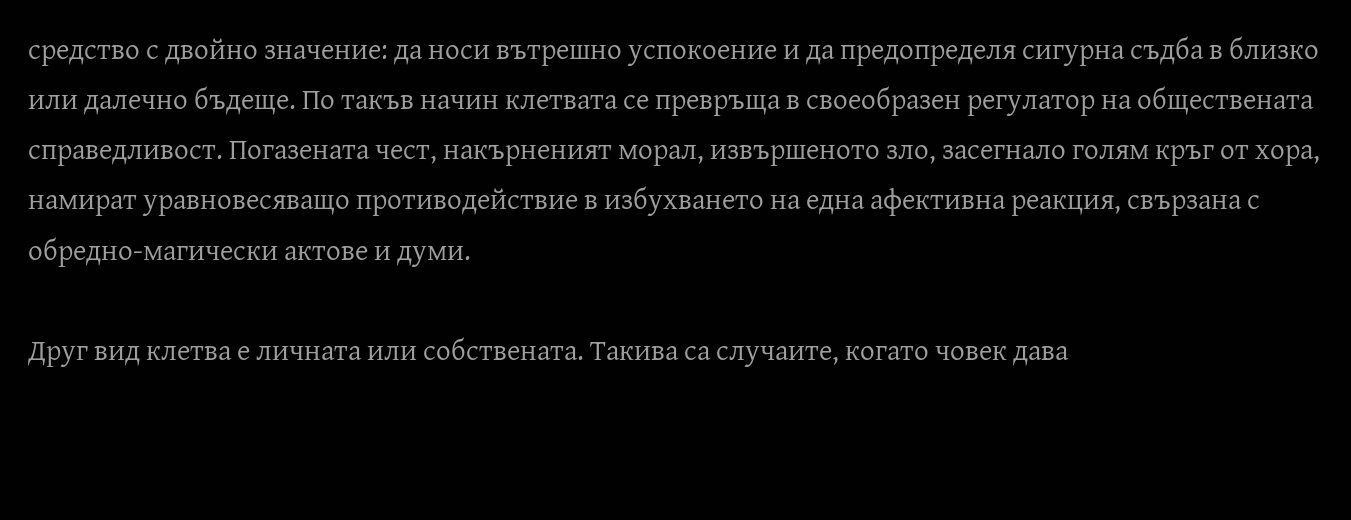средство с двойно значение: да носи вътрешно успокоение и да предопределя сигурна съдба в близко или далечно бъдеще. По такъв начин клетвата се превръща в своеобразен регулатор на обществената справедливост. Погазената чест, накърненият морал, извършеното зло, засегнало голям кръг от хора, намират уравновесяващо противодействие в избухването на една афективна реакция, свързана с обредно-магически актове и думи.

Друг вид клетва е личната или собствената. Такива са случаите, когато човек дава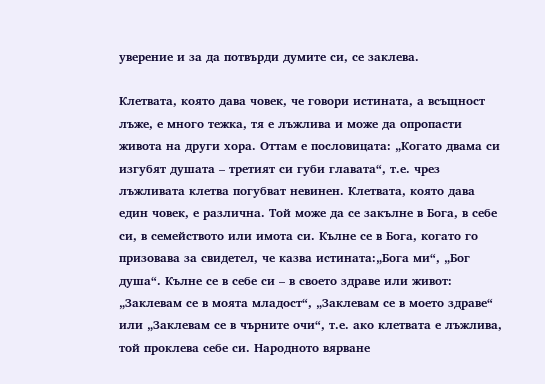уверение и за да потвърди думите си, се заклева.

Клетвата, която дава човек, че говори истината, а всъщност лъже, е много тежка, тя е лъжлива и може да опропасти живота на други хора. Оттам е пословицата: „Когато двама си изгубят душата – третият си губи главата“, т.е. чрез лъжливата клетва погубват невинен. Клетвата, която дава един човек, е различна. Той може да се закълне в Бога, в себе си, в семейството или имота си. Кълне се в Бога, когато го призовава за свидетел, че казва истината:„Бога ми“, „Бог душа“. Кълне се в себе си – в своето здраве или живот: „Заклевам се в моята младост“, „Заклевам се в моето здраве“ или „Заклевам се в чърните очи“, т.е. ако клетвата е лъжлива, той проклева себе си. Народното вярване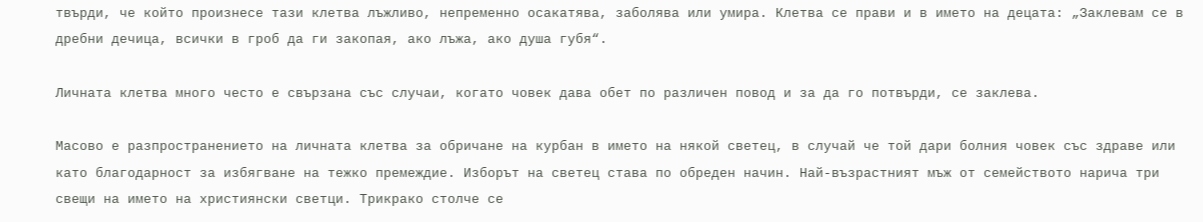твърди, че който произнесе тази клетва лъжливо, непременно осакатява, заболява или умира. Клетва се прави и в името на децата: „Заклевам се в дребни дечица, всички в гроб да ги закопая, ако лъжа, ако душа губя“.

Личната клетва много често е свързана със случаи, когато човек дава обет по различен повод и за да го потвърди, се заклева.

Масово е разпространението на личната клетва за обричане на курбан в името на някой светец, в случай че той дари болния човек със здраве или като благодарност за избягване на тежко премеждие. Изборът на светец става по обреден начин. Най-възрастният мъж от семейството нарича три свещи на името на християнски светци. Трикрако столче се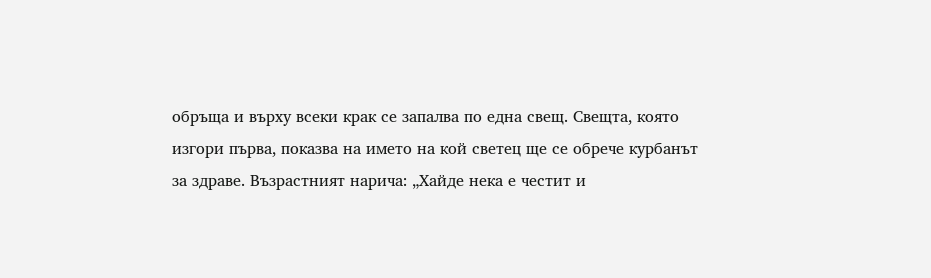обръща и върху всеки крак се запалва по една свещ. Свещта, която изгори първа, показва на името на кой светец ще се обрече курбанът за здраве. Възрастният нарича: „Хайде нека е честит и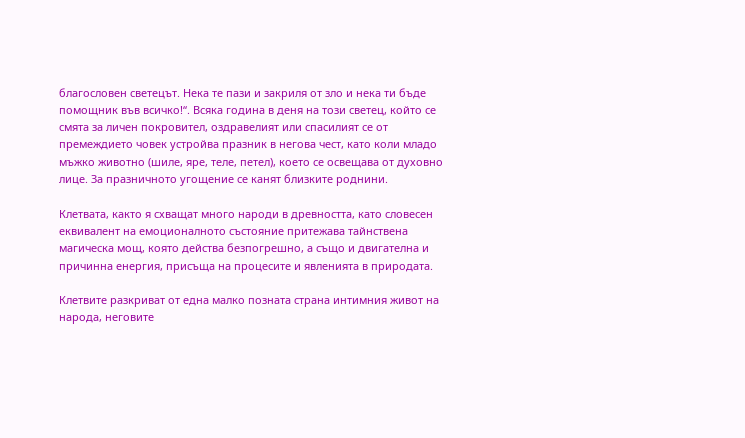благословен светецът. Нека те пази и закриля от зло и нека ти бъде помощник във всичко!“. Всяка година в деня на този светец, който се смята за личен покровител, оздравелият или спасилият се от премеждието човек устройва празник в негова чест, като коли младо мъжко животно (шиле, яре, теле, петел), което се освещава от духовно лице. За празничното угощение се канят близките роднини.

Клетвата, както я схващат много народи в древността, като словесен еквивалент на емоционалното състояние притежава тайнствена магическа мощ, която действа безпогрешно, а също и двигателна и причинна енергия, присъща на процесите и явленията в природата.

Клетвите разкриват от една малко позната страна интимния живот на народа, неговите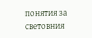понятия за световния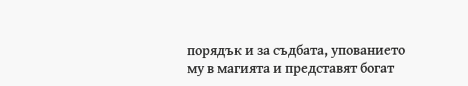порядък и за съдбата, упованието му в магията и представят богат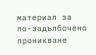материал за по-задълбочено проникване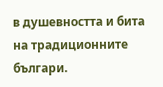в душевността и бита на традиционните българи.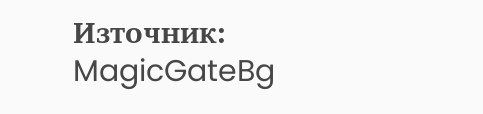Източник: MagicGateBg